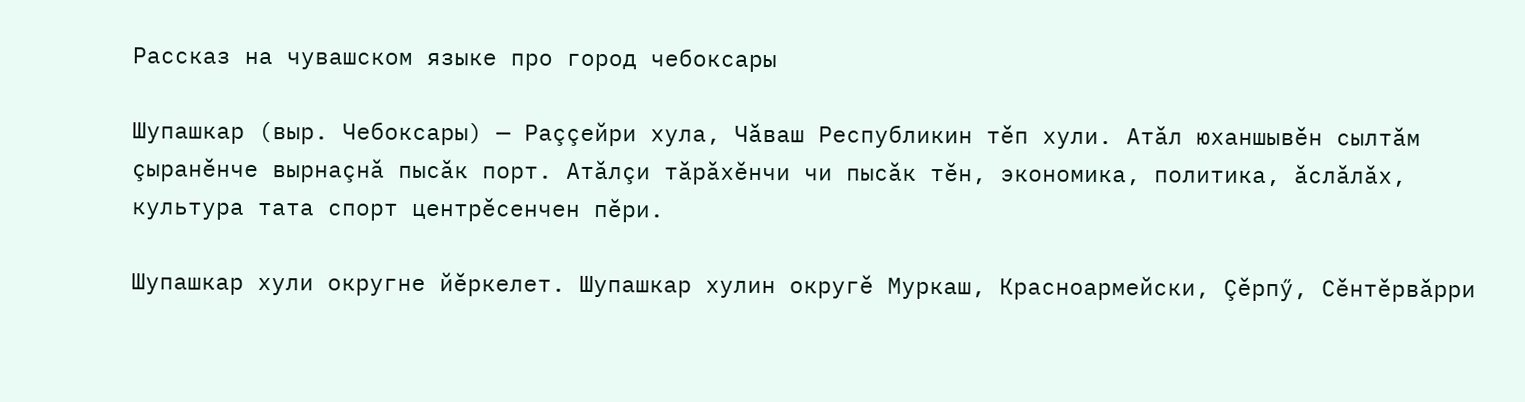Рассказ на чувашском языке про город чебоксары

Шупашкар (выр. Чебоксары) — Раççейри хула, Чăваш Республикин тĕп хули. Атăл юханшывĕн сылтăм çыранĕнче вырнаçнă пысăк порт. Атăлçи тăрăхĕнчи чи пысăк тĕн, экономика, политика, ăслăлăх, культура тата спорт центрĕсенчен пĕри.

Шупашкар хули округне йĕркелет. Шупашкар хулин округĕ Муркаш, Красноармейски, Çĕрпӳ, Сĕнтĕрвăрри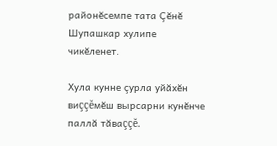районĕсемпе тата Çĕнĕ Шупашкар хулипе чикĕленет.

Хула кунне çурла уйăхĕн виççĕмĕш вырсарни кунĕнче паллă тăваççĕ.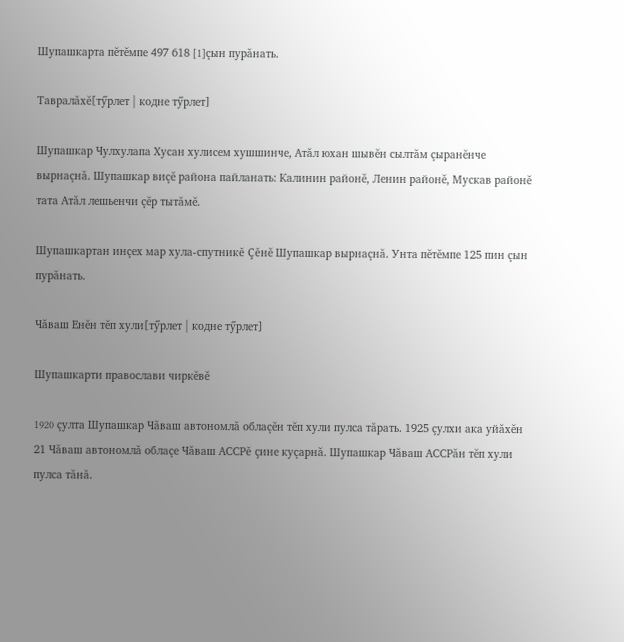Шупашкарта пĕтĕмпе 497 618 [1]çын пурăнать.

Тавралăхĕ[тӳрлет | кодне тӳрлет]

Шупашкар Чулхулапа Хусан хулисем хушшинче, Атăл юхан шывĕн сылтăм çыранĕнче вырнаçнă. Шупашкар виçĕ района пайланать: Калинин районĕ, Ленин районĕ, Мускав районĕ тата Атăл лешьенчи çĕр тытăмĕ.

Шупашкартан инçех мар хула-спутникĕ Çĕнĕ Шупашкар вырнаçнă. Унта пĕтĕмпе 125 пин çын пурăнать.

Чăваш Енĕн тĕп хули[тӳрлет | кодне тӳрлет]

Шупашкарти православи чиркĕвĕ

1920 çулта Шупашкар Чăваш автономлă облаçĕн тĕп хули пулса тăрать. 1925 çулхи ака уйăхĕн 21 Чăваш автономлă облаçе Чăваш АССРĕ çине куçарнă. Шупашкар Чăваш АССРăн тĕп хули пулса тăнă.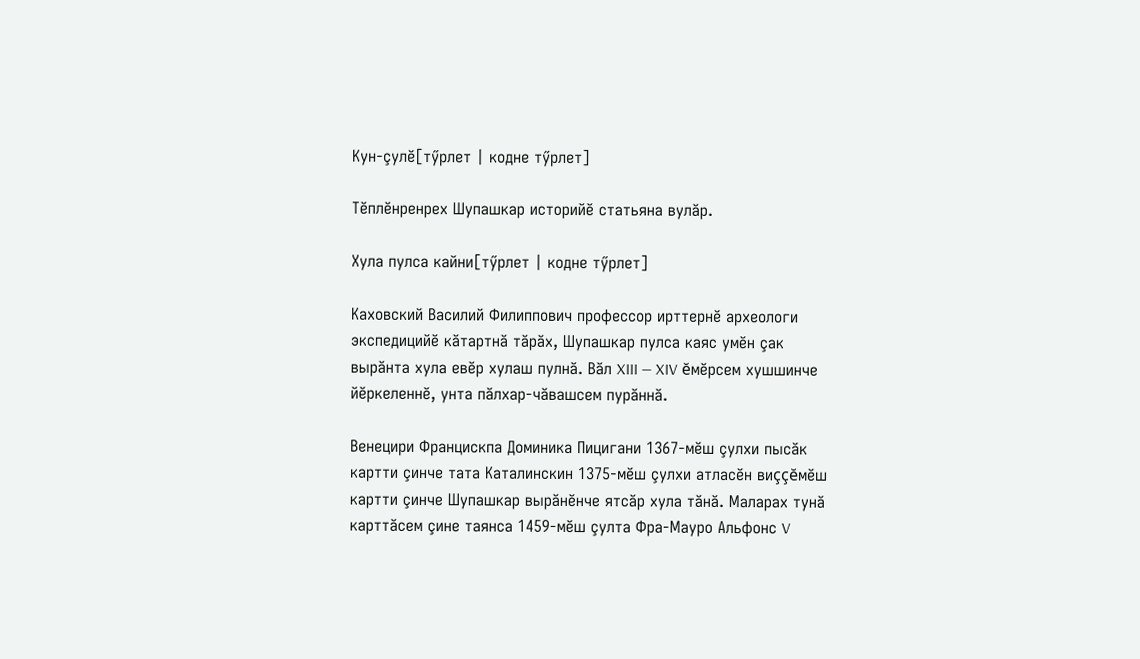Кун-çулĕ[тӳрлет | кодне тӳрлет]

Тĕплĕнренрех Шупашкар историйĕ статьяна вулăр.

Хула пулса кайни[тӳрлет | кодне тӳрлет]

Каховский Василий Филиппович профессор ирттернĕ археологи экспедицийĕ кăтартнă тăрăх, Шупашкар пулса каяс умĕн çак вырăнта хула евĕр хулаш пулнă. Вăл XIII — XIV ĕмĕрсем хушшинче йĕркеленнĕ, унта пăлхар-чăвашсем пурăннă.

Венецири Францискпа Доминика Пицигани 1367-мĕш çулхи пысăк картти çинче тата Каталинскин 1375-мĕш çулхи атласĕн виççĕмĕш картти çинче Шупашкар вырăнĕнче ятсăр хула тăнă. Маларах тунă карттăсем çине таянса 1459-мĕш çулта Фра-Мауро Альфонс V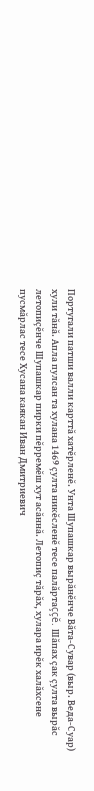Португали патши валли карттă хатĕрленĕ. Унта Шупашкар вырăнĕнче Вăта-Сувар (выр. Веда-Суар) хули тăнă. Апла пулсан та хулана 1469 çулта никĕсленĕ тесе палăртаççĕ. Шăпах çак çулта вырăс летопиçĕнче Шупашкар пирки пĕрремĕш хут асăннă. Летопиç тăрăх, хулара ирĕк халăхсене пусмăрлас тесе Хусана каякан Иван Дмитриевич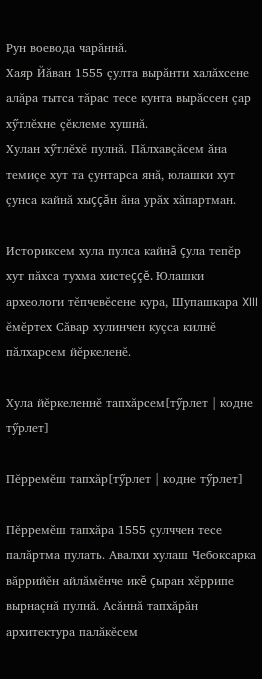Рун воевода чарăннă.
Хаяр Йăван 1555 çулта вырăнти халăхсене алăра тытса тăрас тесе кунта вырăссен çар хӳтлĕхне çĕклеме хушнă.
Хулан хӳтлĕхĕ пулнă. Пăлхавçăсем ăна темиçе хут та çунтарса янă, юлашки хут çунса кайнă хыççăн ăна урăх хăпартман.

Историксем хула пулса кайнă çула тепĕр хут пăхса тухма хистеççĕ. Юлашки археологи тĕпчевĕсене кура, Шупашкара XIII ĕмĕртех Сăвар хулинчен куçса килнĕ пăлхарсем йĕркеленĕ.

Хула йĕркеленнĕ тапхăрсем[тӳрлет | кодне тӳрлет]

Пĕрремĕш тапхăр[тӳрлет | кодне тӳрлет]

Пĕрремĕш тапхăра 1555 çулччен тесе палăртма пулать. Авалхи хулаш Чебоксарка вăррийĕн айлăмĕнче икĕ çыран хĕррипе вырнаçнă пулнă. Асăннă тапхăрăн архитектура палăкĕсем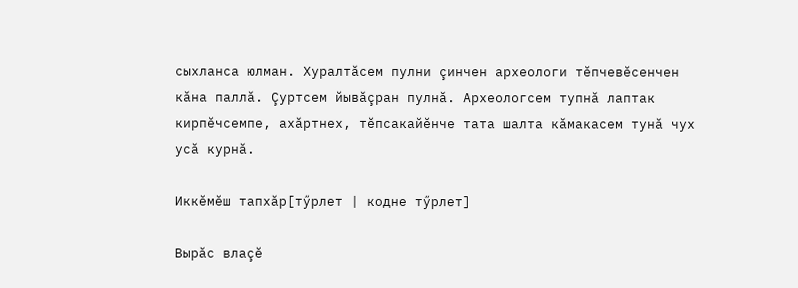сыхланса юлман. Хуралтăсем пулни çинчен археологи тĕпчевĕсенчен кăна паллă. Çуртсем йывăçран пулнă. Археологсем тупнă лаптак кирпӗчсемпе, ахăртнех, тӗпсакайӗнче тата шалта кăмакасем тунă чух усă курнă.

Иккĕмĕш тапхăр[тӳрлет | кодне тӳрлет]

Вырăс влаçӗ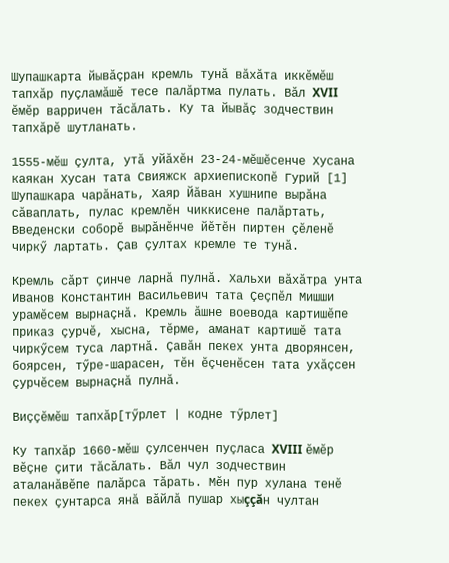Шупашкарта йывăçран кремль тунă вăхăта иккӗмӗш тапхăр пуçламăшӗ тесе палăртма пулать. Вăл XVII ӗмӗр варричен тăсăлать. Ку та йывăç зодчествин тапхăрӗ шутланать.

1555-мӗш çулта, утă уйăхӗн 23-24-мӗшӗсенче Хусана каякан Хусан тата Свияжск архиепископӗ Гурий [1] Шупашкара чарăнать, Хаяр Йăван хушнипе вырăна сăваплать, пулас кремлӗн чиккисене палăртать, Введенски соборĕ вырăнĕнче йӗтĕн пиртен çĕленĕ чиркӳ лартать. Çав çултах кремле те тунă.

Кремль сăрт çинче ларнă пулнă. Хальхи вăхăтра унта Иванов Константин Васильевич тата Çеçпĕл Мишши урамӗсем вырнаçнă. Кремль ăшне воевода картишӗпе приказ çурчӗ, хысна, тӗрме, аманат картишӗ тата чиркӳсем туса лартнă. Çавăн пекех унта дворянсен, боярсен, тӳре-шарасен, тӗн ӗçченӗсен тата ухăçсен çурчӗсем вырнаçнă пулнă.

Виççӗмӗш тапхăр[тӳрлет | кодне тӳрлет]

Ку тапхăр 1660-мӗш çулсенчен пуçласа XVIII ӗмӗр вӗçне çити тăсăлать. Вăл чул зодчествин аталанăвӗпе палăрса тăрать. Мӗн пур хулана тенӗ пекех çунтарса янă вăйлă пушар хыççăн чултан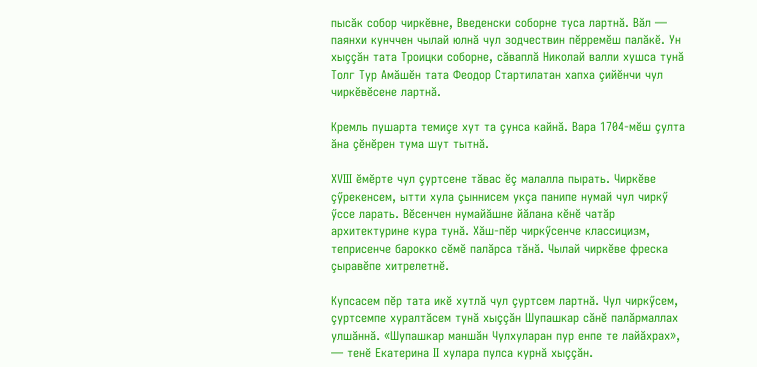пысăк собор чиркӗвне, Введенски соборне туса лартнă. Вăл — паянхи кунччен чылай юлнă чул зодчествин пӗрремӗш палăкӗ. Ун хыççăн тата Троицки соборне, сăваплă Николай валли хушса тунă Толг Тур Амăшӗн тата Феодор Стартилатан хапха çийӗнчи чул чиркӗвӗсене лартнă.

Кремль пушарта темиçе хут та çунса кайнă. Вара 1704-мӗш çулта ăна çӗнӗрен тума шут тытнă.

XVIII ӗмӗрте чул çуртсене тăвас ӗç малалла пырать. Чиркӗве çӳрекенсем, ытти хула çыннисем укçа панипе нумай чул чиркӳ ӳссе ларать. Вӗсенчен нумайăшне йăлана кӗнӗ чатăр архитектурине кура тунă. Хăш-пӗр чиркӳсенче классицизм, теприсенче барокко сӗмӗ палăрса тăнă. Чылай чиркӗве фреска çыравӗпе хитрелетнӗ.

Купсасем пӗр тата икӗ хутлă чул çуртсем лартнă. Чул чиркӳсем, çуртсемпе хуралтăсем тунă хыççăн Шупашкар сăнӗ палăрмаллах улшăннă. «Шупашкар маншăн Чулхуларан пур енпе те лайăхрах», — тенӗ Екатерина II хулара пулса курнă хыççăн.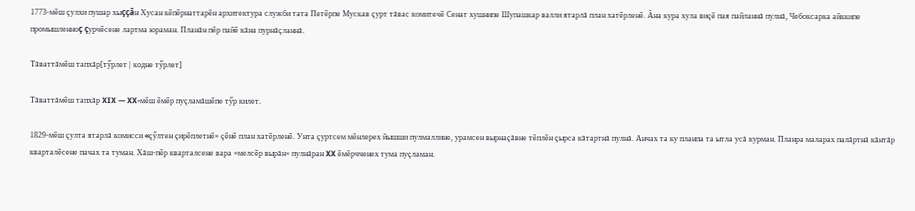1773-мӗш çулхи пушар хыççăн Хусан кӗпӗрнаттарӗн архитектура служби тата Петӗрпе Мускав çурт тăвас комитечӗ Сенат хушнипе Шупашкар валли ятарлă план хатӗрленӗ. Ăна кура хула виçӗ пая пайланнă пулнă, Чебоксарка айккипе промышленноç çурчӗсене лартма юраман. Планăн пӗр пайӗ кăна пурнăçланнă.

Тăваттăмӗш тапхăр[тӳрлет | кодне тӳрлет]

Тăваттăмӗш тапхăр XIX — XX-мӗш ӗмӗр пуçламăшӗпе тӳр килет.

1829-мӗш çулта ятарлă комисси «çӳлтен çирӗплетнӗ» çӗнӗ план хатӗрленӗ. Унта çуртсем мӗнлерех йышши пулмаллине, урамсен вырнаçăвне тӗплӗн çырса кăтартнă пулнă. Анчах та ку планпа та ытла усă курман. Планра маларах палăртнă кăнтăр кварталӗсене пачах та туман. Хăш-пӗр кварталсене вара «мелсӗр вырăн» пулнăран XX ӗмӗрчченех тума пуçламан.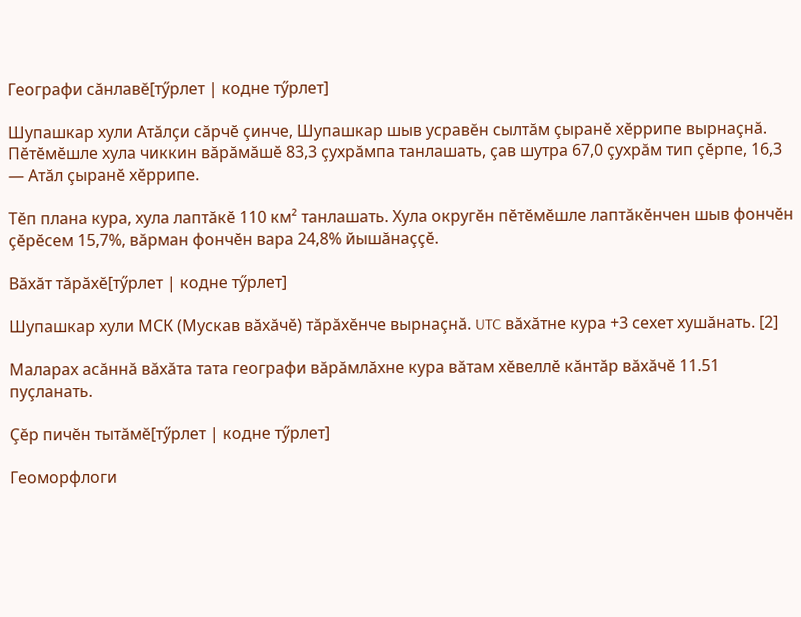Географи сăнлавĕ[тӳрлет | кодне тӳрлет]

Шупашкар хули Атăлçи сăрчӗ çинче, Шупашкар шыв усравĕн сылтăм çыранӗ хӗррипе вырнаçнă. Пӗтӗмӗшле хула чиккин вăрăмăшӗ 83,3 çухрăмпа танлашать, çав шутра 67,0 çухрăм тип çӗрпе, 16,3 — Атăл çыранӗ хӗррипе.

Тӗп плана кура, хула лаптăкӗ 110 км² танлашать. Хула округӗн пӗтӗмӗшле лаптăкӗнчен шыв фончӗн çӗрӗсем 15,7%, вăрман фончӗн вара 24,8% йышăнаççӗ.

Вăхăт тăрăхĕ[тӳрлет | кодне тӳрлет]

Шупашкар хули МСК (Мускав вăхăчӗ) тăрăхĕнче вырнаçнă. UTC вăхăтне кура +3 сехет хушăнать. [2]

Маларах асăннă вăхăта тата географи вăрăмлăхне кура вăтам хĕвеллӗ кăнтăр вăхăчӗ 11.51 пуçланать.

Çĕр пичĕн тытăмĕ[тӳрлет | кодне тӳрлет]

Геоморфлоги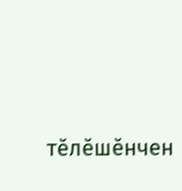тĕлĕшĕнчен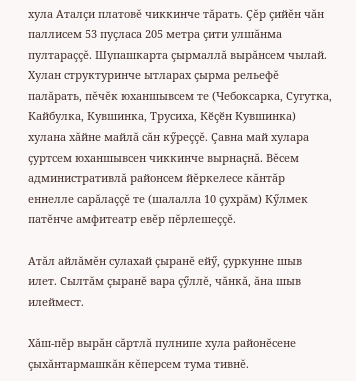хула Аталçи платовĕ чиккинче тăрать. Çĕр çийĕн чăн паллисем 53 пуçласа 205 метра çити улшăнма пултараççĕ. Шупашкарта çырмаллă вырăнсем чылай. Хулан структуринче ытларах çырма рельефĕ палăрать, пĕчĕк юханшывсем те (Чебоксарка, Сугутка, Кайбулка, Кувшинка, Трусиха, Кӗçӗн Кувшинка) хулана хăйне майлă сăн кӳреççĕ. Çавна май хулара çуртсем юханшывсен чиккинче вырнаçнă. Вĕсем административлă районсем йĕркелесе кăнтăр еннелле сарăлаççĕ те (шалалла 10 çухрăм) Кӳлмек патĕнче амфитеатр евĕр пĕрлешеççĕ.

Атăл айлăмĕн сулахай çыранĕ ейӳ, çуркунне шыв илет. Сылтăм çыранĕ вара çӳллĕ, чăнкă, ăна шыв илеймест.

Хăш-пĕр вырăн сăртлă пулнипе хула районĕсене çыхăнтармашкăн кĕперсем тума тивнĕ.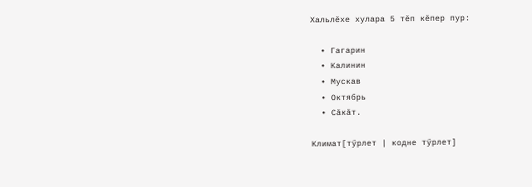Хальлĕхе хулара 5 тĕп кĕпер пур:

  • Гагарин
  • Калинин
  • Мускав
  • Октябрь
  • Сăкăт.

Климат[тӳрлет | кодне тӳрлет]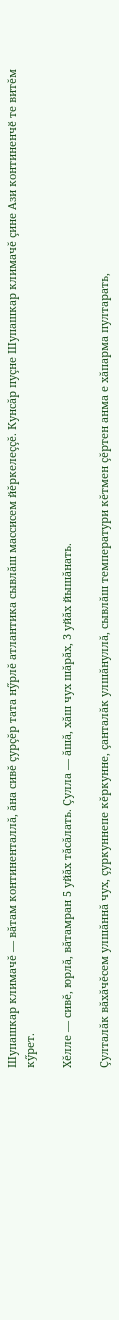Шупашкар климачĕ — вăтам континенталлă, ăна сивĕ çурçĕр тата нӳрлĕ атлантика сывлăш массисем йĕркелеççĕ. Кунсăр пуçне Шупашкар климачĕ çине Ази континенчӗ те витĕм кӳрет.

Хĕлле — сивĕ, юрлă, вăтамран 5 уйăх тăсăлать. Çулла — ăшă, хăш чух шăрăх, 3 уйăх йышăнать.

Çулталăк вăхăчĕсем улшăннă чух, çуркуннепе кĕркунне, çанталăк улшăнуллă, сывлăш температури кĕтмен çĕртен анма е хăпарма пултарать,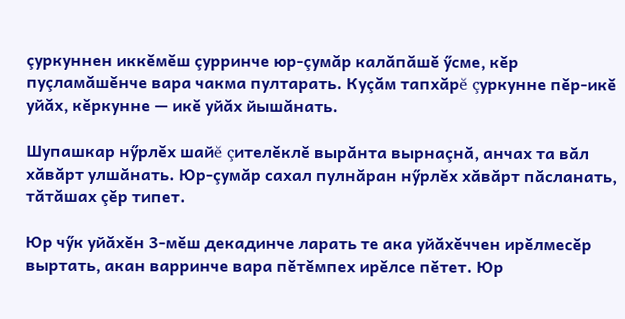çуркуннен иккĕмĕш çурринче юр-çумăр калăпăшĕ ӳсме, кĕр пуçламăшĕнче вара чакма пултарать. Куçăм тапхăрĕ çуркунне пĕр-икĕ уйăх, кĕркунне — икĕ уйăх йышăнать.

Шупашкар нӳрлĕх шайĕ çителĕклĕ вырăнта вырнаçнă, анчах та вăл хăвăрт улшăнать. Юр-çумăр сахал пулнăран нӳрлĕх хăвăрт пăсланать, тăтăшах çĕр типет.

Юр чӳк уйăхĕн 3-мĕш декадинче ларать те ака уйăхĕччен ирĕлмесĕр выртать, акан варринче вара пĕтĕмпех ирĕлсе пĕтет. Юр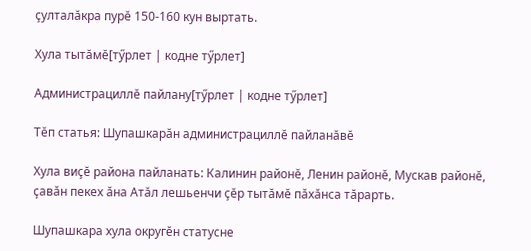çулталăкра пурĕ 150-160 кун выртать.

Хула тытăмĕ[тӳрлет | кодне тӳрлет]

Администрациллĕ пайлану[тӳрлет | кодне тӳрлет]

Тĕп статья: Шупашкарăн администрациллĕ пайланăвĕ

Хула виçĕ района пайланать: Калинин районĕ, Ленин районĕ, Мускав районĕ, ҫавӑн пекех ӑна Атăл лешьенчи çĕр тытăмĕ пӑхӑнса тӑрарть.

Шупашкара хула округӗн статусне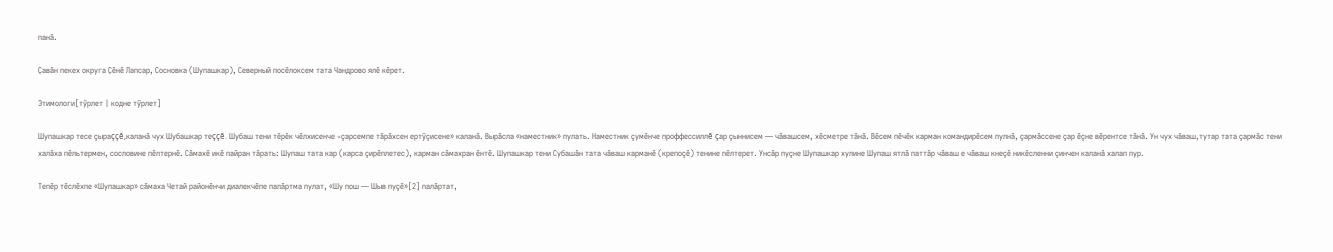панӑ.

Ҫавӑн пекех округа Ҫӗнӗ Лапсар, Сосновка (Шупашкар), Северный посёлоксем тата Чандрово ялӗ кӗрет.

Этимологи[тӳрлет | кодне тӳрлет]

Шупашкар тесе çыраççĕ,каланă чух Шубашкар теççĕ. Шубаш тени тĕрĕк чĕлхисенче «çарсемпе тăрăхсен ертÿçисене» каланă. Вырăсла «наместник» пулать. Наместник çумĕнче проффессиллĕ çар çыннисем — чăвашсем, хĕсметре тăнă. Вĕсем пĕчĕк карман командирĕсем пулнă, çармăссене çар ĕçне вĕрентсе тăнă. Ун чух чăваш,тутар тата çармăс тени халăха пĕльтермен, сословине пĕлтернĕ. Сăмахĕ икĕ пайран тăрать: Шупаш тата кар (карса çирĕплетес), карман сăмахран ĕнтĕ. Шупашкар тени Субашăн тата чăваш карманĕ (крепоçĕ) тенине пĕлтерет. Унсăр пуçне Шупашкар хулине Шупаш ятлă паттăр чăваш е чăваш кнеçĕ никĕсленни çинчен каланă халап пур.

Тепĕр тĕслĕхпе «Шупашкар» сăмаха Четай районĕнчи диалекчĕпе палăртма пулат, «Шу пош — Шыв пуçĕ»[2] палăртат,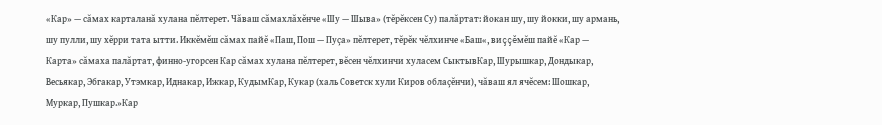«Кар» — сăмах карталанă хулана пĕлтерет. Чăваш сăмахлăхĕнче «Шу — Шыва» (тĕрĕксен Су) палăртат: йокан шу, шу йокки, шу армань, шу пулли, шу хĕрри тата ытти. Иккĕмĕш сăмах пайĕ «Паш, Пош — Пуçа» пĕлтерет, тĕрĕк чĕлхинче «Баш«, виççĕмĕш пайĕ «Кар — Карта» сăмаха палăртат, финно-угорсен Кар сăмах хулана пĕлтерет, вĕсен чĕлхинчи хуласем СыктывКар, Шурышкар, Дондыкар, Весьякар, Эбгакар, Утэмкар, Иднакар, Ижкар, КудымКар, Кукар (халь Советск хули Киров облаçĕнчи), чăваш ял ячĕсем: Шошкар, Муркар, Пушкар.»Кар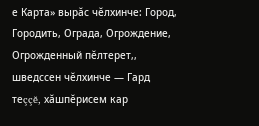е Карта» вырăс чĕлхинче: Город, Городить, Ограда, Огрождение, Огрожденный пĕлтерет,, шведссен чĕлхинче — Гард теççĕ, хăшпĕрисем кар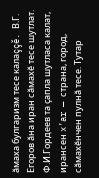ăмаха булгаризм тесе калаççĕ. В.Г. Егоров ăна иран сăмахĕ тесе шутлат. Ф.И.Гордеев та çапла шутласа калат, ирансен x’ar — страна, город, сăмахĕнчен пулнă тесе. Тутар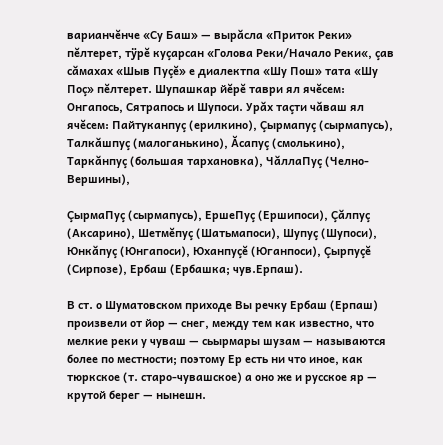варианчĕнче «Су Баш» — вырăсла «Приток Реки» пĕлтерет, тÿрĕ куçарсан «Голова Реки/Начало Реки«, çав сăмахах «Шыв Пуçĕ» е диалектпа «Шу Пош» тата «Шу Поç» пĕлтерет. Шупашкар йĕрĕ таври ял ячĕсем: Онгапось, Сятрапось и Шупоси. Урăх таçти чăваш ял ячĕсем: Пайтуканпуç (ерилкино), Çырмапуç (сырмапусь), Талкăшпуç (малоганькино), Ăсапуç (смолькино), Таркăнпуç (большая тархановка), ЧăллаПуç (Челно-Вершины),

ÇырмаПуç (сырмапусь), ЕршеПуç (Ершипоси), Çăлпуç (Аксарино), Шетмĕпуç (Шатьмапоси), Шупуç (Шупоси), Юнкăпуç (Юнгапоси), Юханпуçĕ (Юганпоси), Çырпуçĕ (Сирпозе), Ербаш (Ербашка; чув.Ерпаш).

В ст. о Шуматовском приходе Вы речку Ербаш (Ерпаш) произвели от йор — снег, между тем как известно, что мелкие реки у чуваш — сьырмары шузам — называются более по местности; поэтому Ер есть ни что иное, как тюркское (т. старо-чувашское) а оно же и русское яр — крутой берег — нынешн.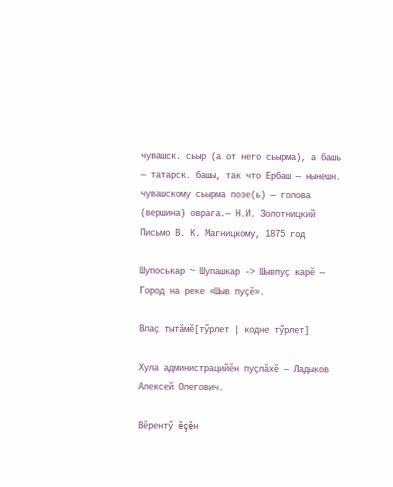чувашск. сьыр (а от него сьырма), а башь — татарск. башы, так что Ербаш — нынешн. чувашскому сьырма позе(ь) — голова (вершина) оврага.— Н.И. Золотницкий Письмо В. К. Магницкому, 1875 год

Шупоськар ~ Шупашкар -> Шывпуç карĕ — Город на реке «Шыв пуçĕ».

Влаҫ тытăмĕ[тӳрлет | кодне тӳрлет]

Хула администрацийĕн пуçлăхĕ — Ладыков Алексей Олегович.

Вĕрентӳ ĕçĕн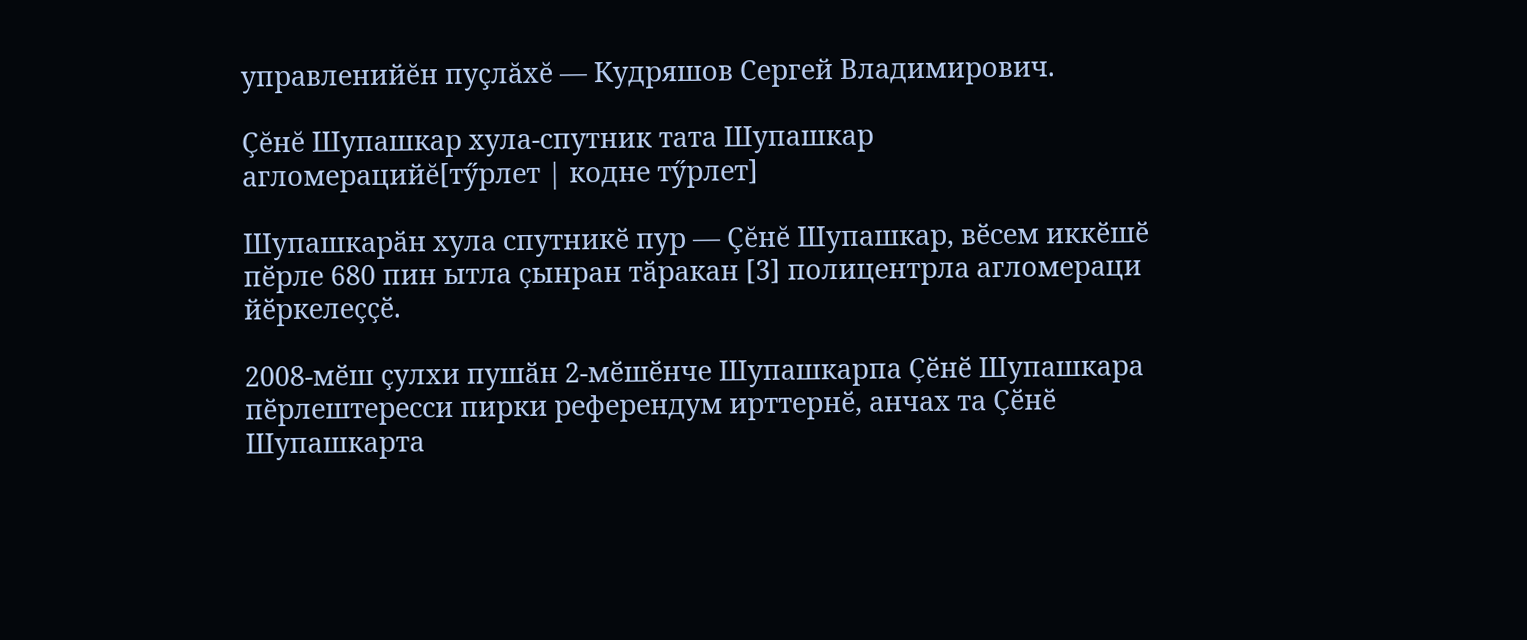управленийĕн пуçлăхĕ — Кудряшов Сергей Владимирович.

Ҫĕнĕ Шупашкар хула-спутник тата Шупашкар агломерацийĕ[тӳрлет | кодне тӳрлет]

Шупашкарӑн хула спутникӗ пур — Çĕнĕ Шупашкар, вӗсем иккӗшӗ пӗрле 680 пин ытла ҫынран тӑракан [3] полицентрла агломераци йӗркелеҫҫӗ.

2008-мӗш ҫулхи пушӑн 2-мӗшӗнче Шупашкарпа Ҫӗнӗ Шупашкара пӗрлештересси пирки референдум ирттернӗ, анчах та Ҫӗнӗ Шупашкарта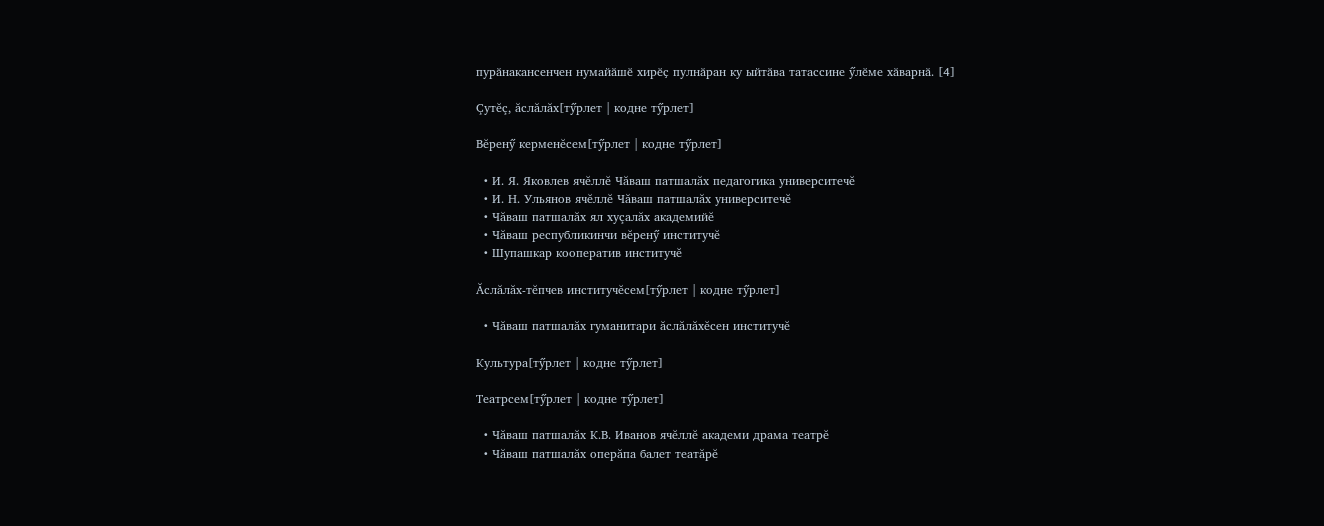пурӑнакансенчен нумайӑшӗ хирӗҫ пулнӑран ку ыйтӑва татассине ӳлӗме хӑварнӑ. [4]

Çутĕç, ăслăлăх[тӳрлет | кодне тӳрлет]

Вĕренӳ керменĕсем[тӳрлет | кодне тӳрлет]

  • И. Я. Яковлев ячĕллĕ Чăваш патшалăх педагогика университечĕ
  • И. Н. Ульянов ячĕллĕ Чăваш патшалăх университечĕ
  • Чăваш патшалăх ял хуçалăх академийĕ
  • Чăваш республикинчи вĕренӳ институчĕ
  • Шупашкар кооператив институчĕ

Ăслăлăх-тĕпчев институчĕсем[тӳрлет | кодне тӳрлет]

  • Чăваш патшалăх гуманитари ăслăлăхĕсен институчĕ

Культура[тӳрлет | кодне тӳрлет]

Театрсем[тӳрлет | кодне тӳрлет]

  • Чăваш патшалăх К.В. Иванов ячĕллĕ академи драма театрĕ
  • Чăваш патшалăх оперăпа балет театăрĕ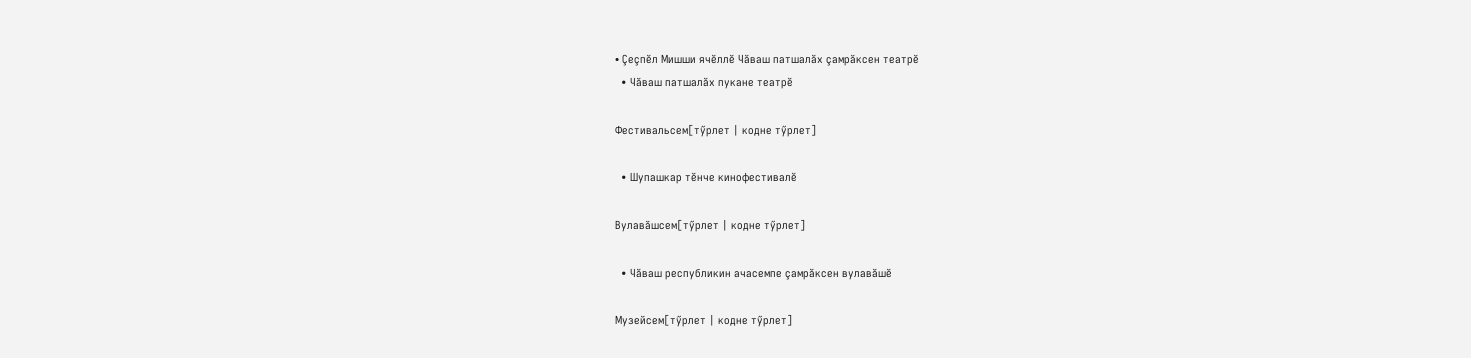• Çеçпĕл Мишши ячĕллĕ Чăваш патшалăх çамрăксен театрĕ
  • Чăваш патшалăх пукане театрĕ

Фестивальсем[тӳрлет | кодне тӳрлет]

  • Шупашкар тĕнче кинофестивалĕ

Вулавăшсем[тӳрлет | кодне тӳрлет]

  • Чăваш республикин ачасемпе çамрăксен вулавăшĕ

Музейсем[тӳрлет | кодне тӳрлет]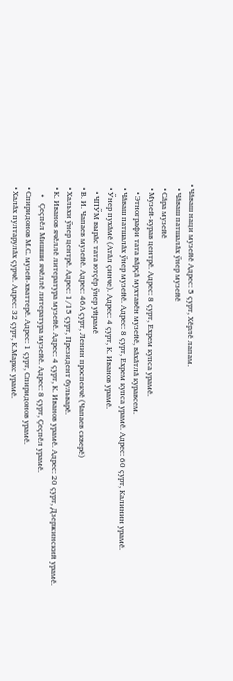• Чăваш наци музейĕ Адрес: 5 çурт, Хĕрлĕ лапам.
  • Чăваш патшалăх ӳнер музейĕ
  • Сăра музейĕ
  • Музей-курав центрĕ. Адрес: 8 çурт, Ехрем купса урамĕ.
    • Этнографи тата вăрçă мухтавĕн музейĕ, вăхăтлă куравсем.
  • Чăваш патшалăх ӳнер музейĕ. Адрес: 8 çурт, Ехрем купса урамĕ. Адрес: 60 çурт, Калинин урамĕ.
  • Ӳнер пухăмĕ (Атăл çинче). Адрес: 4 çурт, К. Иванов урамĕ.
    • ЧПӲМ вырăс тата ютçĕр ӳнер уйрамĕ
  • В. И. Чапаев музейĕ. Адрес: 46А çурт, Ленин проспекчĕ (Чапаев скверĕ)
  • Хальхи ӳнер центрĕ. Адрес: 1/15 çурт, Президент бульварĕ.
  • К. Иванов ячĕллĕ литература музейĕ. Адрес: 4 çурт, К. Иванов урамĕ. Адрес: 20 çурт, Дзержинский урамĕ.
  • Çеçпĕл Мишши ячĕллĕ литература музейĕ. Адрес: 8 çурт, Çеçпĕл урамĕ.
  • Спиридонов М.С. музей-хваттерĕ. Адрес: 1 çурт, Спиридонов урамĕ.
  • Халăх пултарулăх çурчĕ. Адрес: 32 çурт, К.Маркс урамĕ.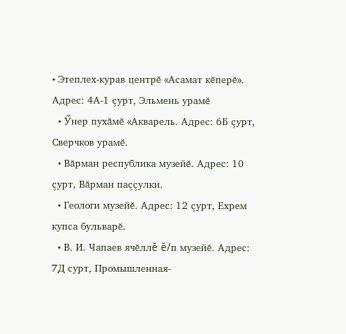• Этеплех-курав центрĕ «Асамат кĕперĕ». Адрес: 4А-1 çурт, Эльмень урамĕ
  • Ӳнер пухăмĕ «Акварель. Адрес: 6Б çурт, Сверчков урамĕ.
  • Вăрман республика музейĕ. Адрес: 10 çурт, Вăрман паççулки.
  • Геологи музейĕ. Адрес: 12 çурт, Ехрем купса бульварĕ.
  • В. И. Чапаев ячĕллĕ ĕ/п музейĕ. Адрес: 7Д сурт, Промышленная-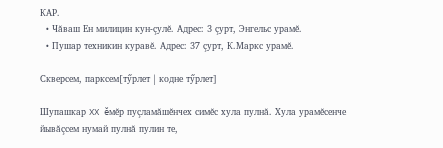КАР.
  • Чăваш Ен милицин кун-çулĕ. Адрес: 3 çурт, Энгельс урамĕ.
  • Пушар техникин куравĕ. Адрес: 37 çурт, К.Маркс урамĕ.

Скверсем, парксем[тӳрлет | кодне тӳрлет]

Шупашкар XX ĕмĕр пуçламăшĕнчех симĕс хула пулнă. Хула урамĕсенче йывăçсем нумай пулнă пулин те,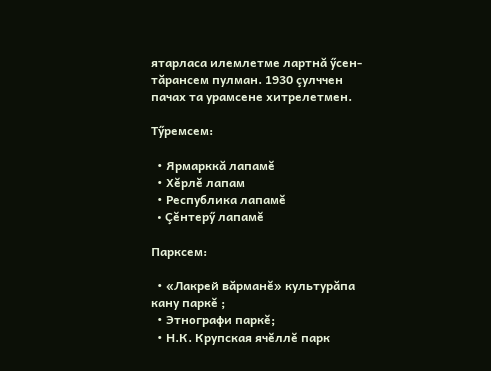ятарласа илемлетме лартнă ӳсен-тăрансем пулман. 1930 çулччен пачах та урамсене хитрелетмен.

Тӳремсем:

  • Ярмарккă лапамĕ
  • Хĕрлĕ лапам
  • Республика лапамĕ
  • Çĕнтерӳ лапамĕ

Парксем:

  • «Лакрей вăрманĕ» культурăпа кану паркĕ ;
  • Этнографи паркĕ;
  • Н.К. Крупская ячĕллĕ парк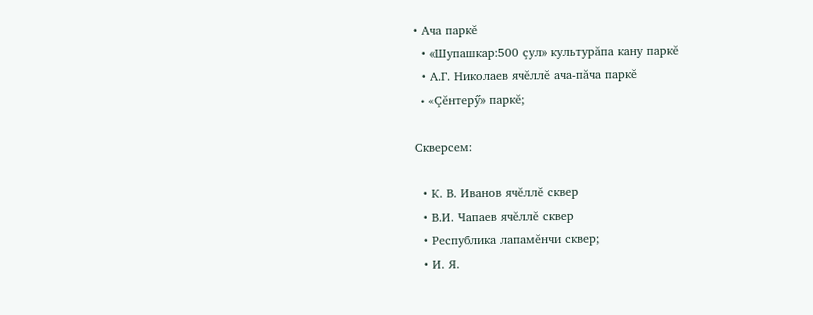• Ача паркĕ
  • «Шупашкар:500 çул» культурăпа кану паркĕ
  • А.Г. Николаев ячĕллĕ ача-пăча паркĕ
  • «Çĕнтерӳ» паркĕ;

Скверсем:

  • К. В. Иванов ячĕллĕ сквер
  • В.И. Чапаев ячĕллĕ сквер
  • Республика лапамĕнчи сквер;
  • И. Я.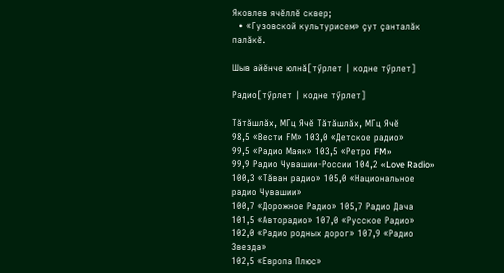Яковлев ячĕллĕ сквер;
  • «Гузовской культурисем» çут çанталăк палăкĕ.

Шыв айĕнче юлнă[тӳрлет | кодне тӳрлет]

Радио[тӳрлет | кодне тӳрлет]

Тăтăшлăх, МГц Ячĕ Тăтăшлăх, МГц Ячĕ
98,5 «Вести FМ» 103,0 «Детское радио»
99,5 «Радио Маяк» 103,5 «Ретро FM»
99,9 Радио Чувашии-России 104,2 «Love Radio»
100,3 «Тӑван радио» 105,0 «Национальное радио Чувашии»
100,7 «Дорожное Радио» 105,7 Радио Дача
101,5 «Авторадио» 107,0 «Русское Радио»
102,0 «Радио родных дорог» 107,9 «Радио Звезда»
102,5 «Европа Плюс»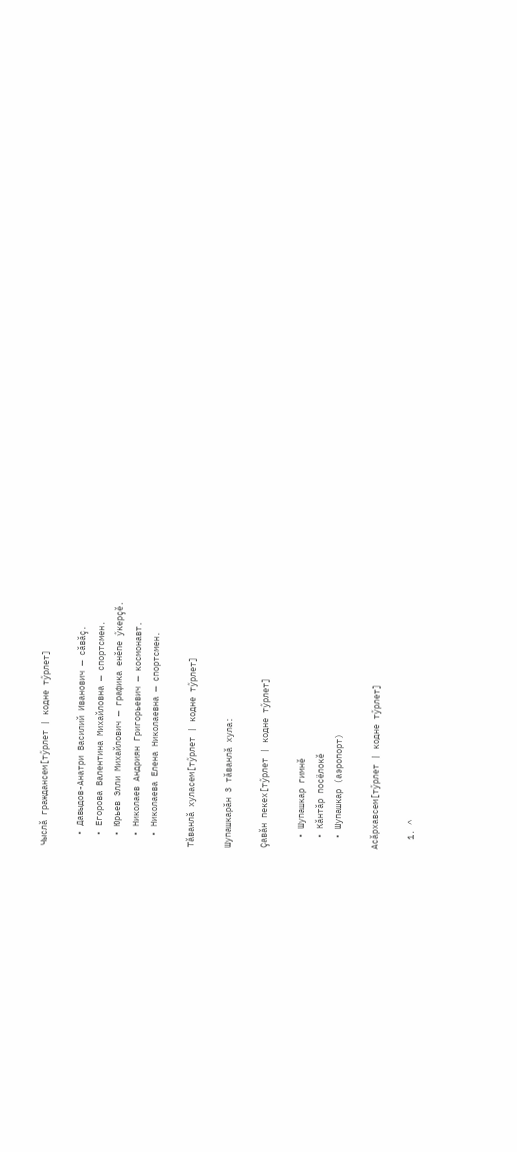Чыслă граждансем[тӳрлет | кодне тӳрлет]

  • Давыдов-Анатри Василий Иванович — сăвăç.
  • Егорова Валентина Михайловна — спортсмен.
  • Юрьев Элли Михайлович — графика енĕпе ӳкерçĕ.
  • Николаев Андриян Григорьевич — космонавт.
  • Николаева Елена Николаевна — спортсмен.

Тăванлă хуласем[тӳрлет | кодне тӳрлет]

Шупашкарăн 3 тăванлă хула:

Çавăн пекех[тӳрлет | кодне тӳрлет]

  • Шупашкар гимнĕ
  • Кăнтăр посёлокĕ
  • Шупашкар (аэропорт)

Асăрхавсем[тӳрлет | кодне тӳрлет]

  1. ^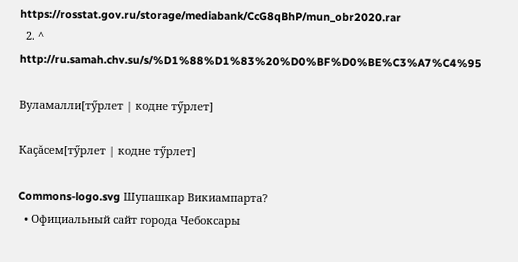https://rosstat.gov.ru/storage/mediabank/CcG8qBhP/mun_obr2020.rar
  2. ^ http://ru.samah.chv.su/s/%D1%88%D1%83%20%D0%BF%D0%BE%C3%A7%C4%95

Вуламалли[тӳрлет | кодне тӳрлет]

Каçăсем[тӳрлет | кодне тӳрлет]

Commons-logo.svg Шупашкар Викиампарта?
  • Официальный сайт города Чебоксары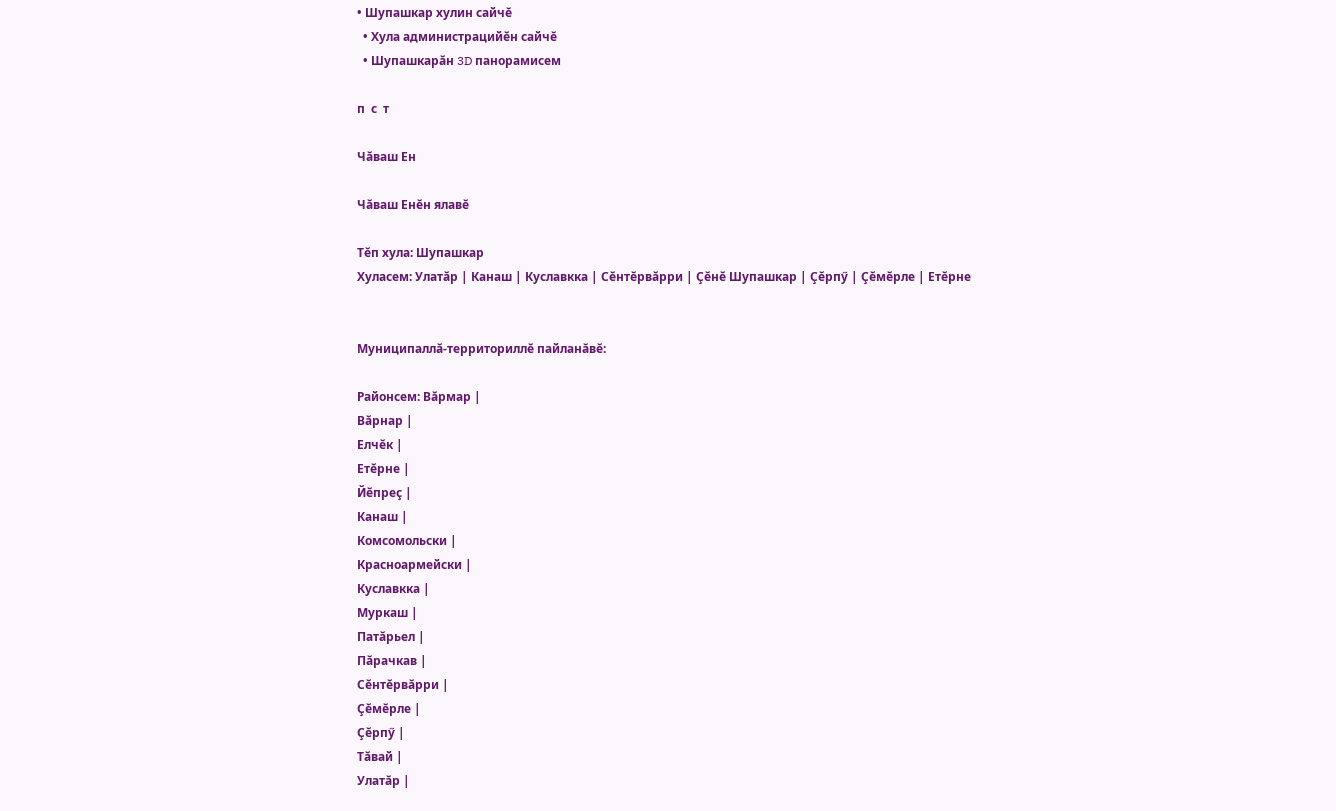• Шупашкар хулин сайчĕ
  • Хула администрацийĕн сайчĕ
  • Шупашкарăн 3D панорамисем

п  с  т

Чăваш Ен

Чăваш Енĕн ялавĕ

Тĕп хула: Шупашкар
Хуласем: Улатăр | Канаш | Куславкка | Сĕнтĕрвăрри | Çĕнĕ Шупашкар | Çĕрпӳ | Çĕмĕрле | Етĕрне


Муниципаллă-территориллĕ пайланăвĕ:

Районсем: Вăрмар |
Вăрнар |
Елчĕк |
Етĕрне |
Йĕпреç |
Канаш |
Комсомольски |
Красноармейски |
Куславкка |
Муркаш |
Патăрьел |
Пăрачкав |
Сĕнтĕрвăрри |
Çĕмĕрле |
Çĕрпӳ |
Тăвай |
Улатăр |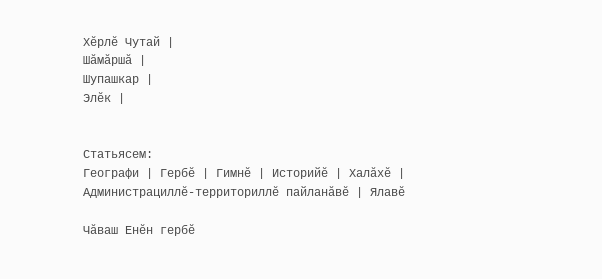Хĕрлĕ Чутай |
Шăмăршă |
Шупашкар |
Элĕк |


Статьясем:
Географи | Гербĕ | Гимнĕ | Историйĕ | Халăхĕ | Администрациллĕ-территориллĕ пайланăвĕ | Ялавĕ

Чăваш Енĕн гербĕ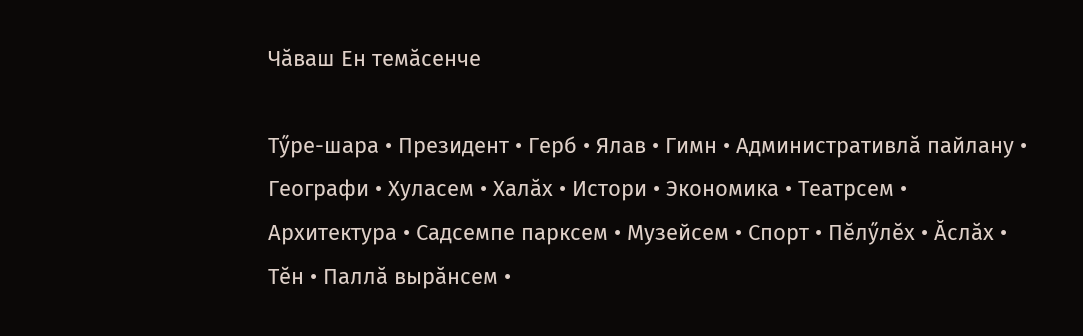Чăваш Ен темăсенче

Тӳре-шара • Президент • Герб • Ялав • Гимн • Административлă пайлану • Географи • Хуласем • Халăх • Истори • Экономика • Театрсем • Архитектура • Садсемпе парксем • Музейсем • Спорт • Пĕлӳлĕх • Ăслăх • Тĕн • Паллă вырăнсем •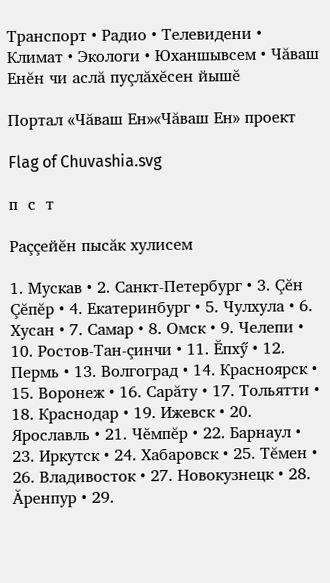Транспорт • Радио • Телевидени • Климат • Экологи • Юханшывсем • Чăваш Енĕн чи аслă пуçлăхĕсен йышĕ

Портал «Чăваш Ен»«Чăваш Ен» проект

Flag of Chuvashia.svg

п  с  т

Раççейĕн пысăк хулисем

1. Мускав • 2. Санкт-Петербург • 3. Çĕн Çĕпĕр • 4. Екатеринбург • 5. Чулхула • 6. Хусан • 7. Самар • 8. Омск • 9. Челепи • 10. Ростов-Тан-çинчи • 11. Ĕпхӳ • 12. Пермь • 13. Волгоград • 14. Красноярск • 15. Воронеж • 16. Сарăту • 17. Тольятти • 18. Краснодар • 19. Ижевск • 20. Ярославль • 21. Чĕмпĕр • 22. Барнаул • 23. Иркутск • 24. Хабаровск • 25. Тĕмен • 26. Владивосток • 27. Новокузнецк • 28. Ăренпур • 29.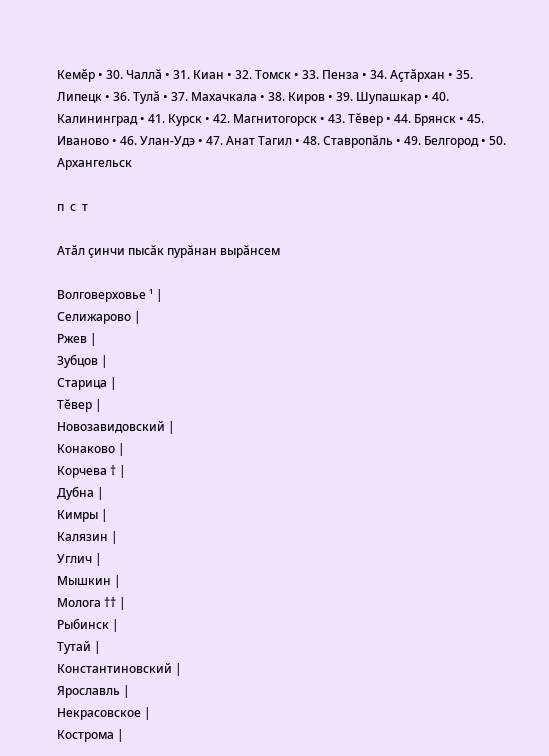Кемĕр • 30. Чаллă • 31. Киан • 32. Томск • 33. Пенза • 34. Аçтăрхан • 35. Липецк • 36. Тулă • 37. Махачкала • 38. Киров • 39. Шупашкар • 40. Калининград • 41. Курск • 42. Магнитогорск • 43. Тĕвер • 44. Брянск • 45. Иваново • 46. Улан-Удэ • 47. Анат Тагил • 48. Ставропăль • 49. Белгород • 50. Архангельск

п  с  т

Атăл çинчи пысăк пурăнан вырăнсем

Волговерховье ¹ |
Селижарово |
Ржев |
Зубцов |
Старица |
Тĕвер |
Новозавидовский |
Конаково |
Корчева † |
Дубна |
Кимры |
Калязин |
Углич |
Мышкин |
Молога †† |
Рыбинск |
Тутай |
Константиновский |
Ярославль |
Некрасовское |
Кострома |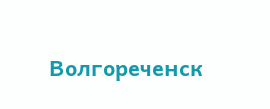Волгореченск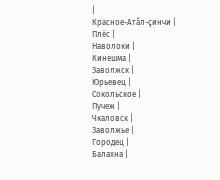|
Красное-Атăл-çинчи |
Плёс |
Наволоки |
Кинешма |
Заволжск |
Юрьевец |
Сокольское |
Пучеж |
Чкаловск |
Заволжье |
Городец |
Балахна |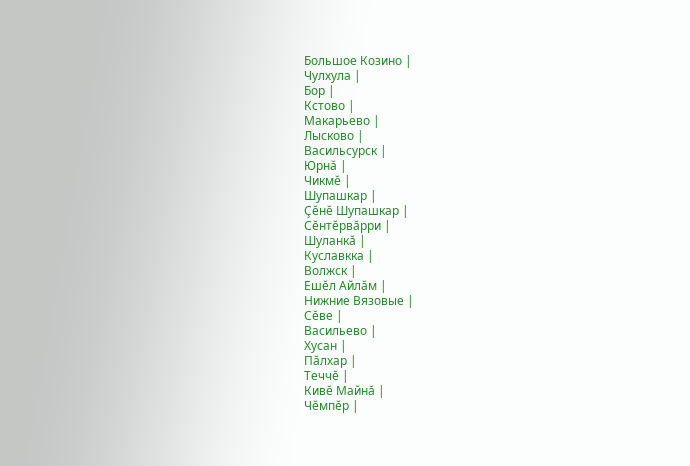Большое Козино |
Чулхула |
Бор |
Кстово |
Макарьево |
Лысково |
Васильсурск |
Юрнă |
Чикмĕ |
Шупашкар |
Çĕнĕ Шупашкар |
Сĕнтĕрвăрри |
Шуланкă |
Куславкка |
Волжск |
Ешĕл Айлăм |
Нижние Вязовые |
Сĕве |
Васильево |
Хусан |
Пăлхар |
Теччĕ |
Кивĕ Майнă |
Чĕмпĕр |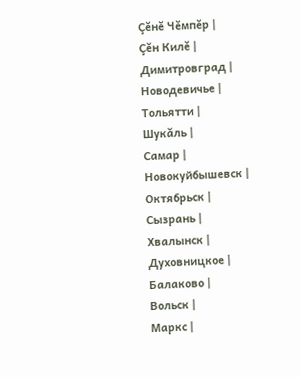Çĕнĕ Чĕмпĕр |
Çĕн Килĕ |
Димитровград |
Новодевичье |
Тольятти |
Шукăль |
Самар |
Новокуйбышевск |
Октябрьск |
Сызрань |
Хвалынск |
Духовницкое |
Балаково |
Вольск |
Маркс |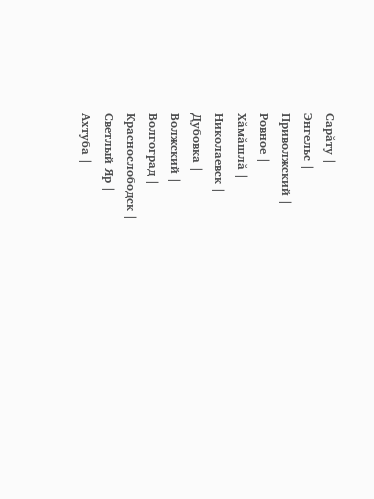Сарăту |
Энгельс |
Приволжский |
Ровное |
Хăмăшлă |
Николаевск |
Дубовка |
Волжский |
Волгоград |
Краснослободск |
Светлый Яр |
Ахтуба |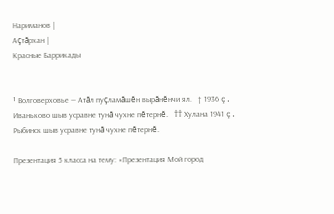Нариманов |
Аçтăрхан |
Красные Баррикады


¹ Волговерховье — Атăл пуçламăшĕн вырăнĕнчи ял.   † 1936 ç. Иваньково шыв усравне тунă чухне пĕтернĕ.   †† Хулана 1941 ç. Рыбинск шыв усравне тунă чухне пĕтернĕ.

Презентация 5 класса на тему: «Презентация Мой город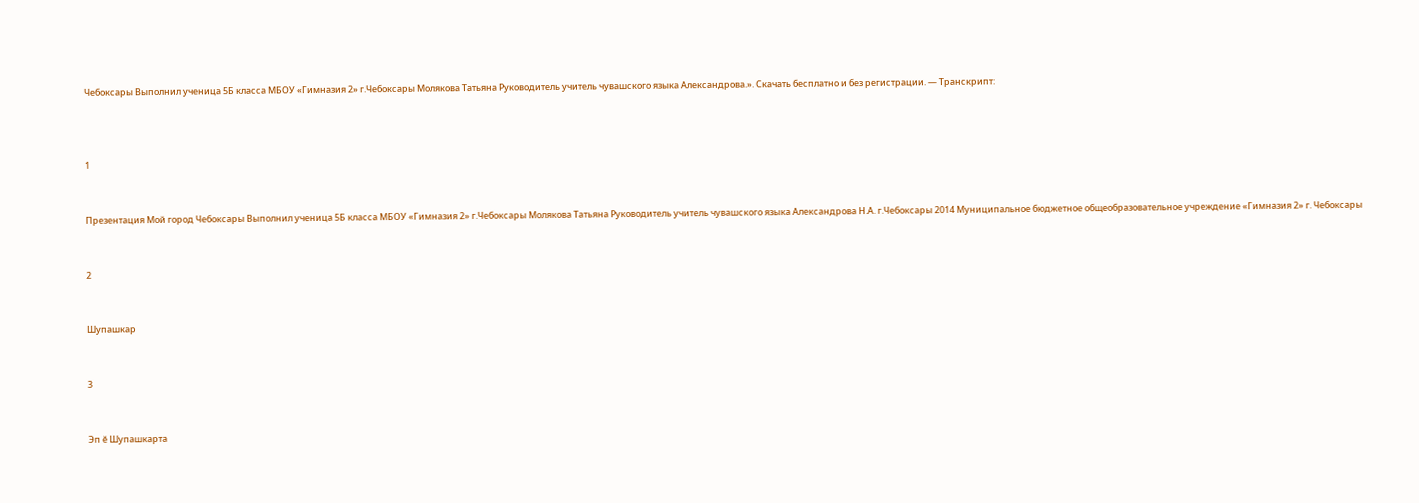Чебоксары Выполнил ученица 5Б класса МБОУ «Гимназия 2» г.Чебоксары Молякова Татьяна Руководитель учитель чувашского языка Александрова.». Скачать бесплатно и без регистрации. — Транскрипт:



1


Презентация Мой город Чебоксары Выполнил ученица 5Б класса МБОУ «Гимназия 2» г.Чебоксары Молякова Татьяна Руководитель учитель чувашского языка Александрова Н.А. г.Чебоксары 2014 Муниципальное бюджетное общеобразовательное учреждение «Гимназия 2» г. Чебоксары


2


Шупашкар


3


Эп ӗ Шупашкарта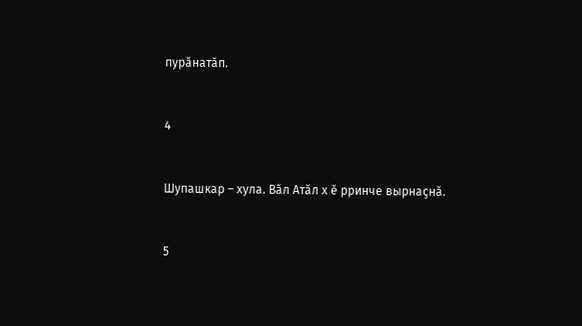пурӑнатӑп.


4


Шупашкар – хула. Вӑл Атӑл х ӗ рринче вырнаҫнӑ.


5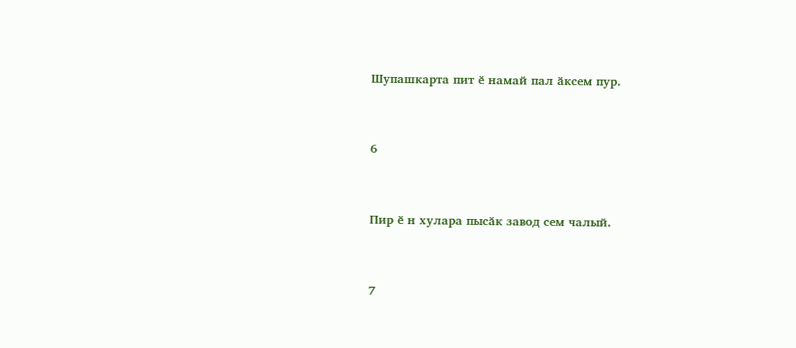Шупашкарта пит ӗ намай пал ӑксем пур.


6


Пир ӗ н хулара пысӑк завод сем чалый.


7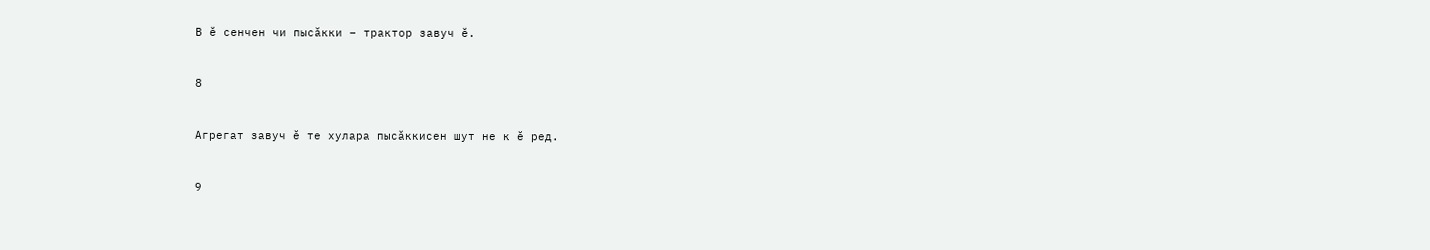В ӗ сенчен чи пысӑкки – трактор завуч ӗ.


8


Агрегат завуч ӗ те хулара пысӑккисен шут не к ӗ ред.


9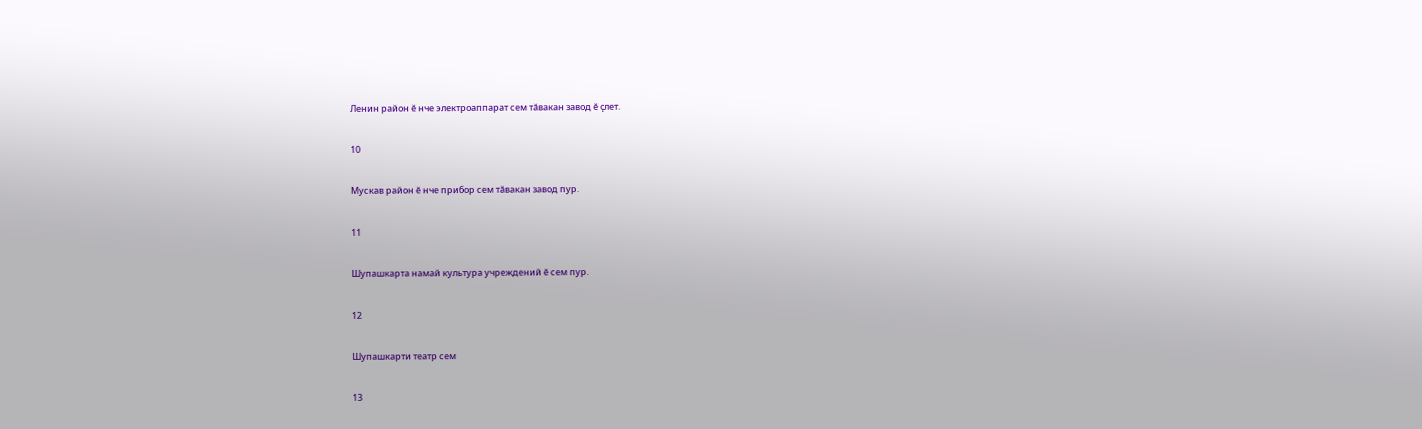Ленин район ӗ нче электроаппарат сем тӑвакан завод ӗ ҫлет.


10


Мускав район ӗ нче прибор сем тӑвакан завод пур.


11


Шупашкарта намай культура учреждений ӗ сем пур.


12


Шупашкарти театр сем


13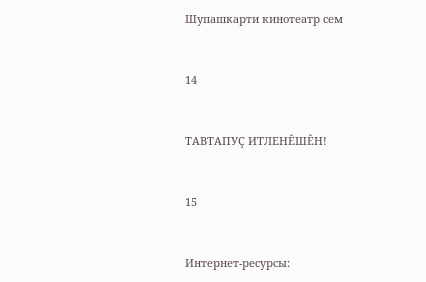Шупашкарти кинотеатр сем


14


ТАВТАПУÇ ИТЛЕНĔШĔН!


15


Интернет-ресурсы: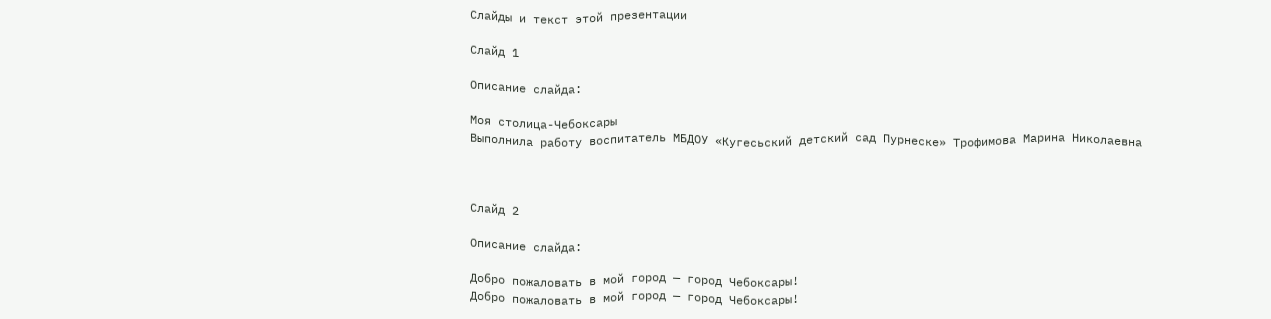Слайды и текст этой презентации

Слайд 1

Описание слайда:

Моя столица-Чебоксары
Выполнила работу воспитатель МБДОУ «Кугесьский детский сад Пурнеске» Трофимова Марина Николаевна



Слайд 2

Описание слайда:

Добро пожаловать в мой город — город Чебоксары!
Добро пожаловать в мой город — город Чебоксары!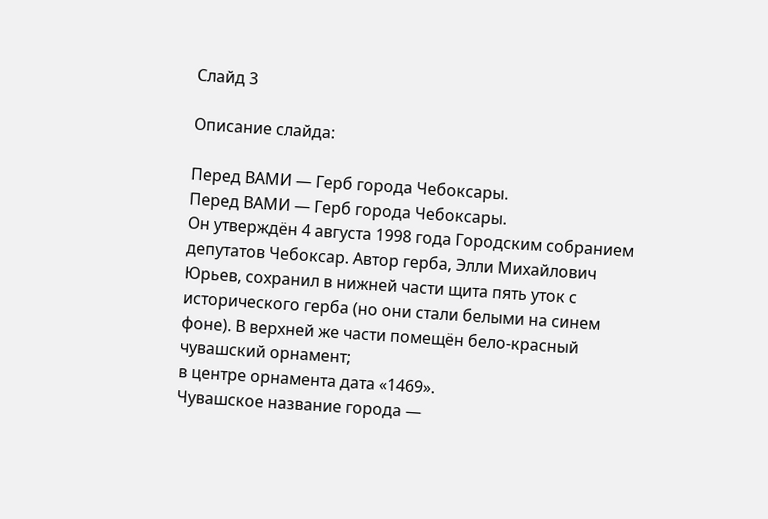Слайд 3

Описание слайда:

Перед ВАМИ — Герб города Чебоксары.
Перед ВАМИ — Герб города Чебоксары.
Он утверждён 4 августа 1998 года Городским собранием депутатов Чебоксар. Автор герба, Элли Михайлович Юрьев, сохранил в нижней части щита пять уток с исторического герба (но они стали белыми на синем фоне). В верхней же части помещён бело-красный чувашский орнамент;
в центре орнамента дата «1469».
Чувашское название города —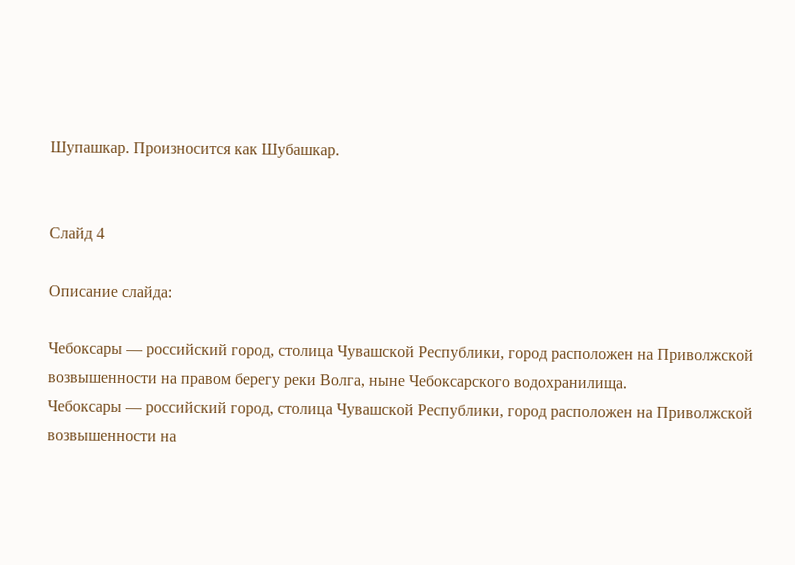Шупашкар. Произносится как Шубашкар.


Слайд 4

Описание слайда:

Чебоксары — российский город, столица Чувашской Республики, город расположен на Приволжской возвышенности на правом берегу реки Волга, ныне Чебоксарского водохранилища.
Чебоксары — российский город, столица Чувашской Республики, город расположен на Приволжской возвышенности на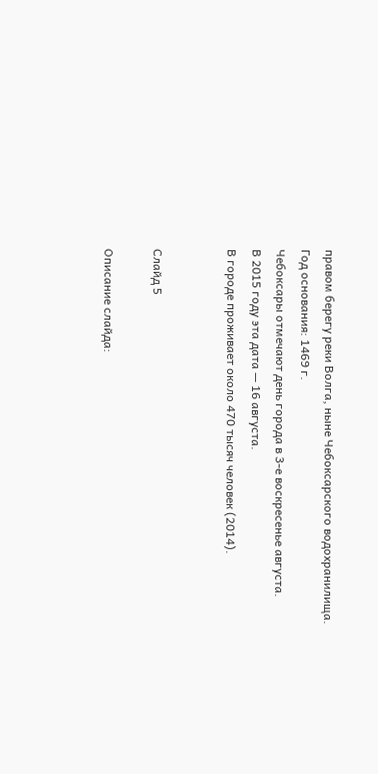правом берегу реки Волга, ныне Чебоксарского водохранилища.
Год основания: 1469 г.
Чебоксары отмечают день города в 3-е воскресенье августа.
В 2015 году эта дата — 16 августа.
В городе проживает около 470 тысяч человек (2014).


Слайд 5

Описание слайда: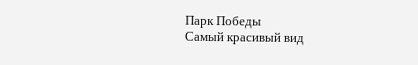Парк Победы
Самый красивый вид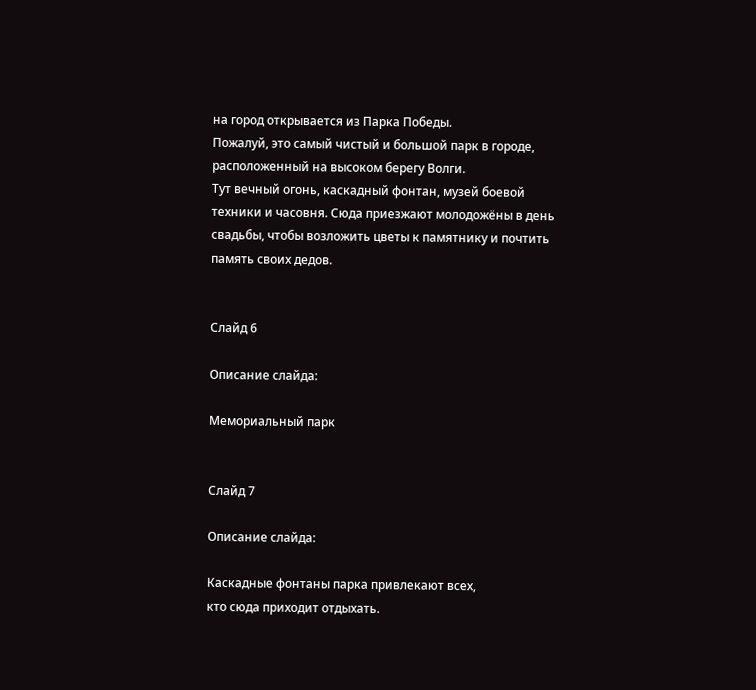на город открывается из Парка Победы.
Пожалуй, это самый чистый и большой парк в городе, расположенный на высоком берегу Волги.
Тут вечный огонь, каскадный фонтан, музей боевой техники и часовня. Сюда приезжают молодожёны в день свадьбы, чтобы возложить цветы к памятнику и почтить память своих дедов.


Слайд 6

Описание слайда:

Мемориальный парк


Слайд 7

Описание слайда:

Каскадные фонтаны парка привлекают всех,
кто сюда приходит отдыхать.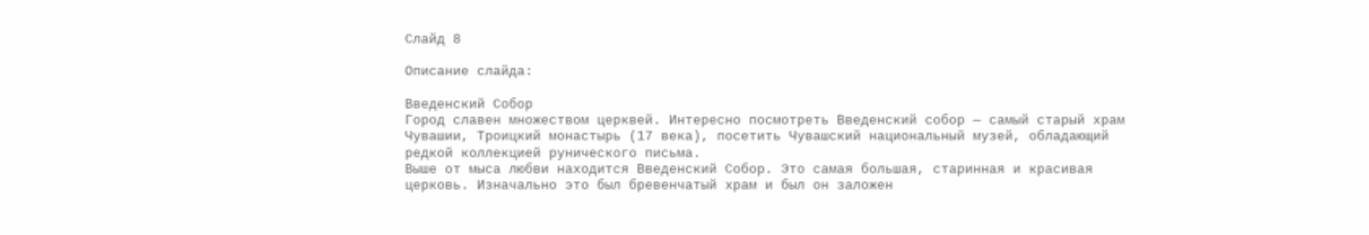Слайд 8

Описание слайда:

Введенский Собор
Город славен множеством церквей. Интересно посмотреть Введенский собор — самый старый храм Чувашии, Троицкий монастырь (17 века), посетить Чувашский национальный музей, обладающий редкой коллекцией рунического письма.
Выше от мыса любви находится Введенский Собор. Это самая большая, старинная и красивая церковь. Изначально это был бревенчатый храм и был он заложен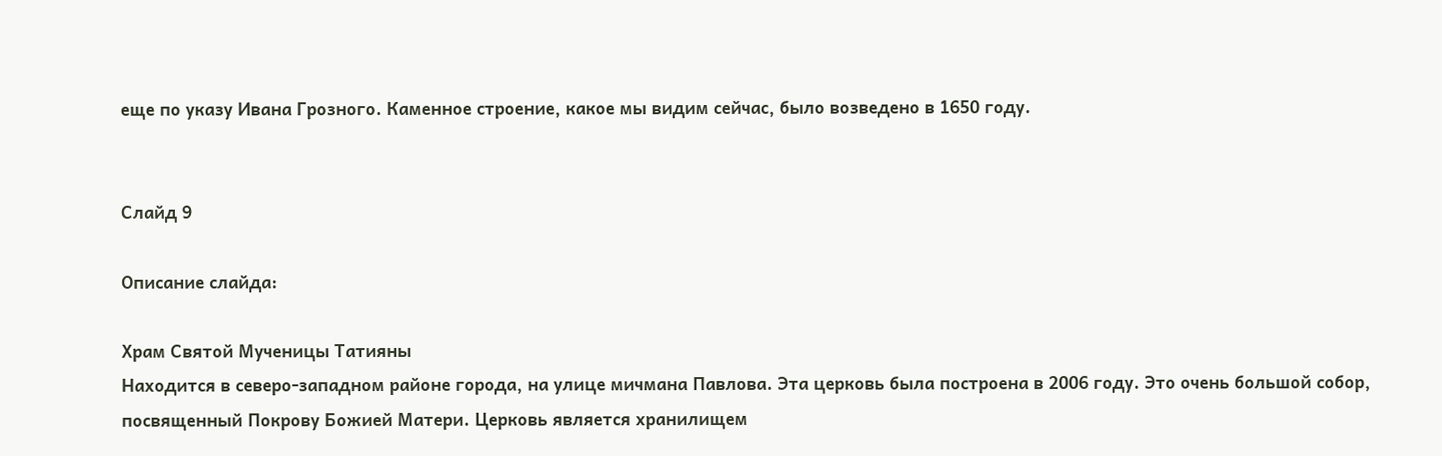еще по указу Ивана Грозного. Каменное строение, какое мы видим сейчас, было возведено в 1650 году.


Слайд 9

Описание слайда:

Храм Святой Мученицы Татияны
Находится в северо-западном районе города, на улице мичмана Павлова. Эта церковь была построена в 2006 году. Это очень большой собор, посвященный Покрову Божией Матери. Церковь является хранилищем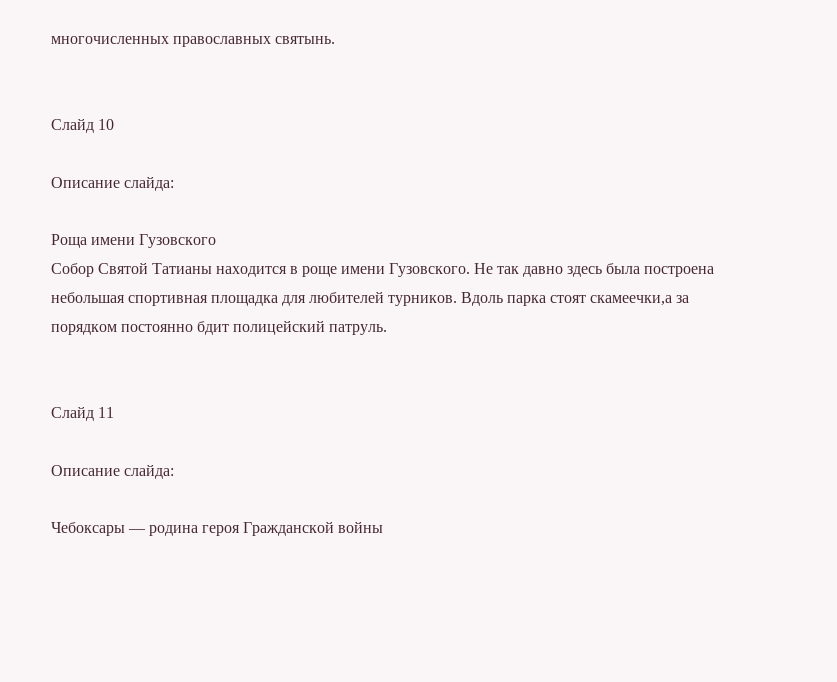многочисленных православных святынь.


Слайд 10

Описание слайда:

Роща имени Гузовского
Собор Святой Татианы находится в роще имени Гузовского. Не так давно здесь была построена небольшая спортивная площадка для любителей турников. Вдоль парка стоят скамеечки,а за порядком постоянно бдит полицейский патруль.


Слайд 11

Описание слайда:

Чебоксары — родина героя Гражданской войны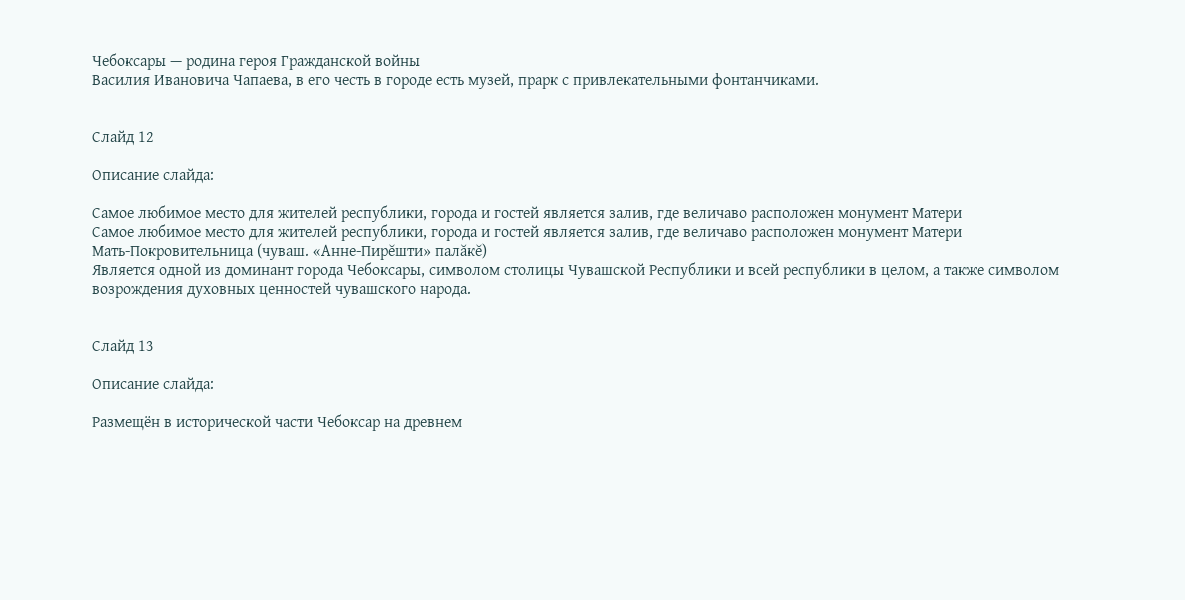Чебоксары — родина героя Гражданской войны
Василия Ивановича Чапаева, в его честь в городе есть музей, прарк с привлекательными фонтанчиками.


Слайд 12

Описание слайда:

Самое любимое место для жителей республики, города и гостей является залив, где величаво расположен монумент Матери
Самое любимое место для жителей республики, города и гостей является залив, где величаво расположен монумент Матери
Мать-Покровительница (чуваш. «Анне-Пирĕшти» палăкĕ)
Является одной из доминант города Чебоксары, символом столицы Чувашской Республики и всей республики в целом, а также символом возрождения духовных ценностей чувашского народа.


Слайд 13

Описание слайда:

Размещён в исторической части Чебоксар на древнем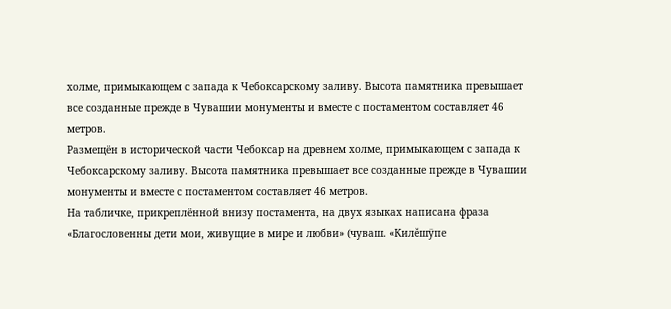холме, примыкающем с запада к Чебоксарскому заливу. Высота памятника превышает все созданные прежде в Чувашии монументы и вместе с постаментом составляет 46 метров.
Размещён в исторической части Чебоксар на древнем холме, примыкающем с запада к Чебоксарскому заливу. Высота памятника превышает все созданные прежде в Чувашии монументы и вместе с постаментом составляет 46 метров.
На табличке, прикреплённой внизу постамента, на двух языках написана фраза «Благословенны дети мои, живущие в мире и любви» (чуваш. «Килĕшÿпе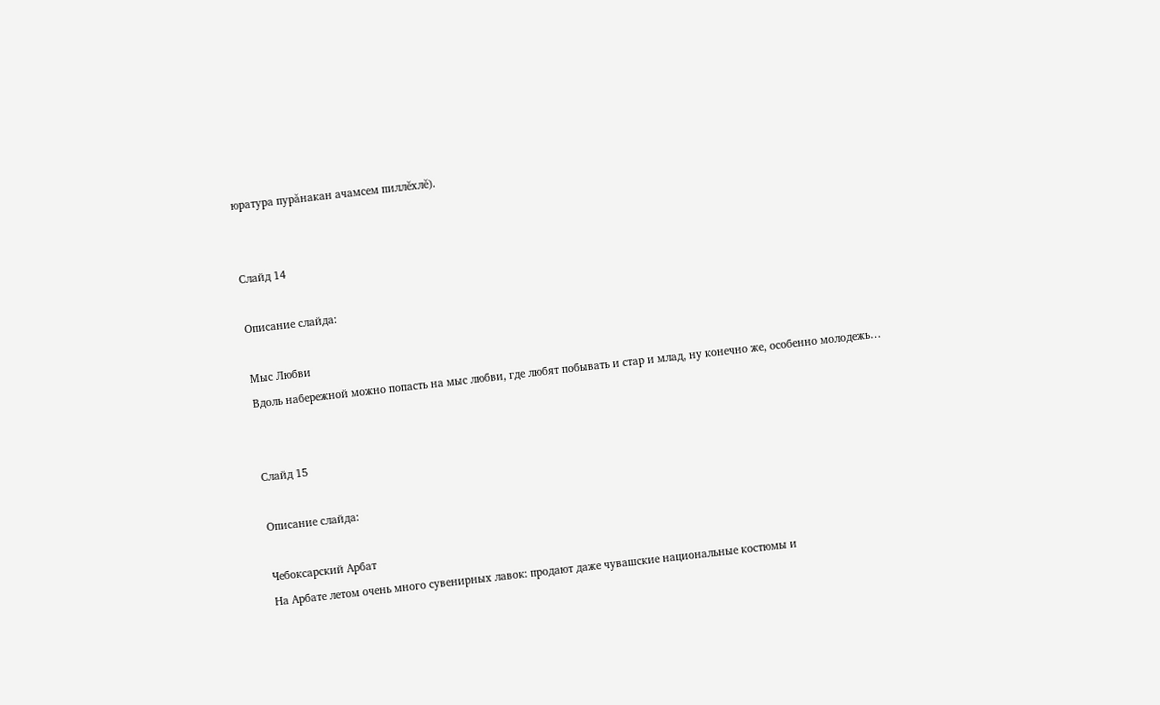юратура пурăнакан ачамсем пиллĕхлĕ).


Слайд 14

Описание слайда:

Мыс Любви
Вдоль набережной можно попасть на мыс любви, где любят побывать и стар и млад, ну конечно же, особенно молодежь…


Слайд 15

Описание слайда:

Чебоксарский Арбат
На Арбате летом очень много сувенирных лавок: продают даже чувашские национальные костюмы и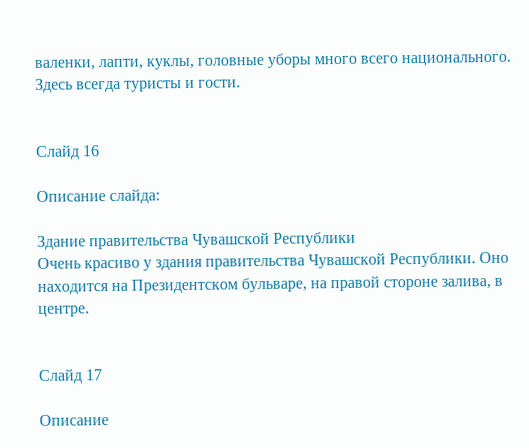валенки, лапти, куклы, головные уборы много всего национального. Здесь всегда туристы и гости.


Слайд 16

Описание слайда:

Здание правительства Чувашской Республики
Очень красиво у здания правительства Чувашской Республики. Оно находится на Президентском бульваре, на правой стороне залива, в центре.


Слайд 17

Описание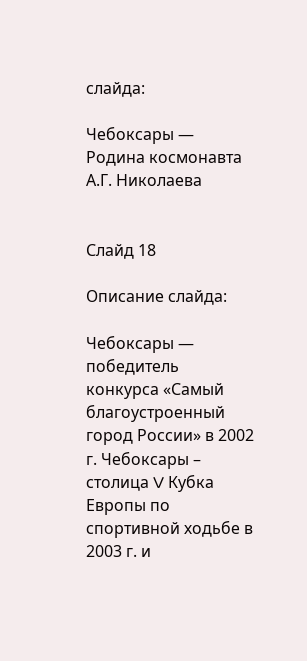слайда:

Чебоксары — Родина космонавта А.Г. Николаева


Слайд 18

Описание слайда:

Чебоксары — победитель конкурса «Самый благоустроенный город России» в 2002 г. Чебоксары – столица V Кубка Европы по спортивной ходьбе в 2003 г. и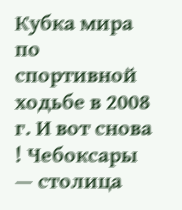Кубка мира по спортивной ходьбе в 2008 г. И вот снова ! Чебоксары — столица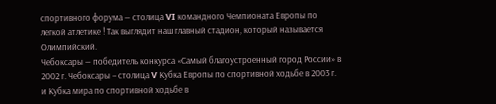спортивного форума — столица VI командного Чемпионата Европы по легкой атлетике ! Так выглядит наш главный стадион, который называется Олимпийский.
Чебоксары — победитель конкурса «Самый благоустроенный город России» в 2002 г. Чебоксары – столица V Кубка Европы по спортивной ходьбе в 2003 г. и Кубка мира по спортивной ходьбе в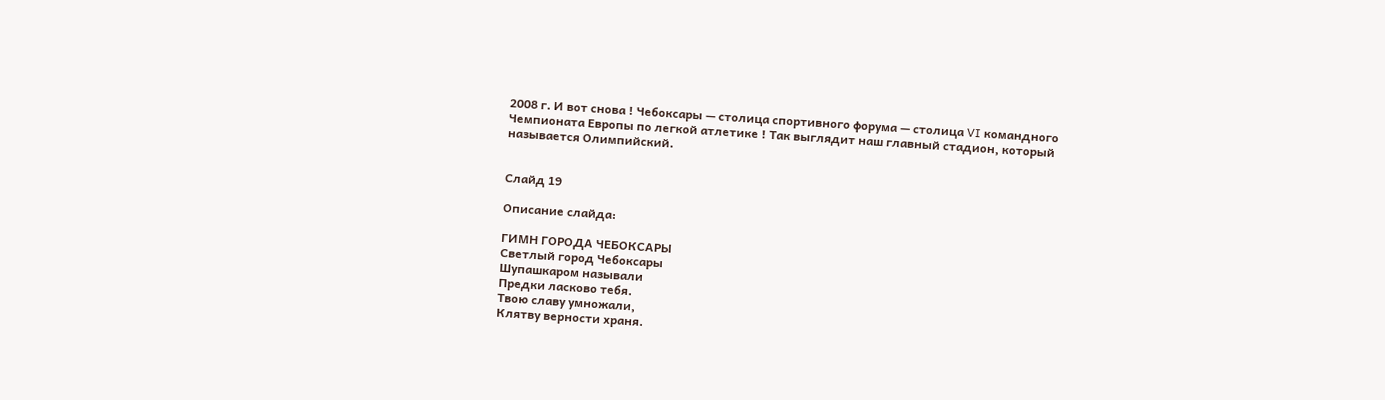2008 г. И вот снова ! Чебоксары — столица спортивного форума — столица VI командного Чемпионата Европы по легкой атлетике ! Так выглядит наш главный стадион, который называется Олимпийский.


Слайд 19

Описание слайда:

ГИМН ГОРОДА ЧЕБОКСАРЫ
Светлый город Чебоксары
Шупашкаром называли
Предки ласково тебя.
Твою славу умножали,
Клятву верности храня.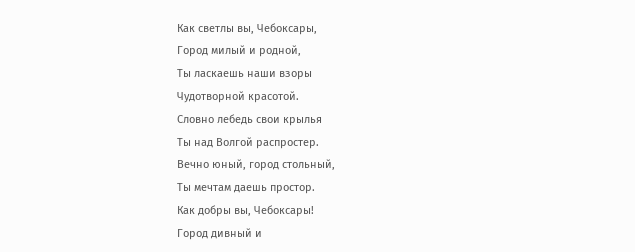Как светлы вы, Чебоксары,
Город милый и родной,
Ты ласкаешь наши взоры
Чудотворной красотой.
Словно лебедь свои крылья
Ты над Волгой распростер.
Вечно юный, город стольный,
Ты мечтам даешь простор.
Как добры вы, Чебоксары!
Город дивный и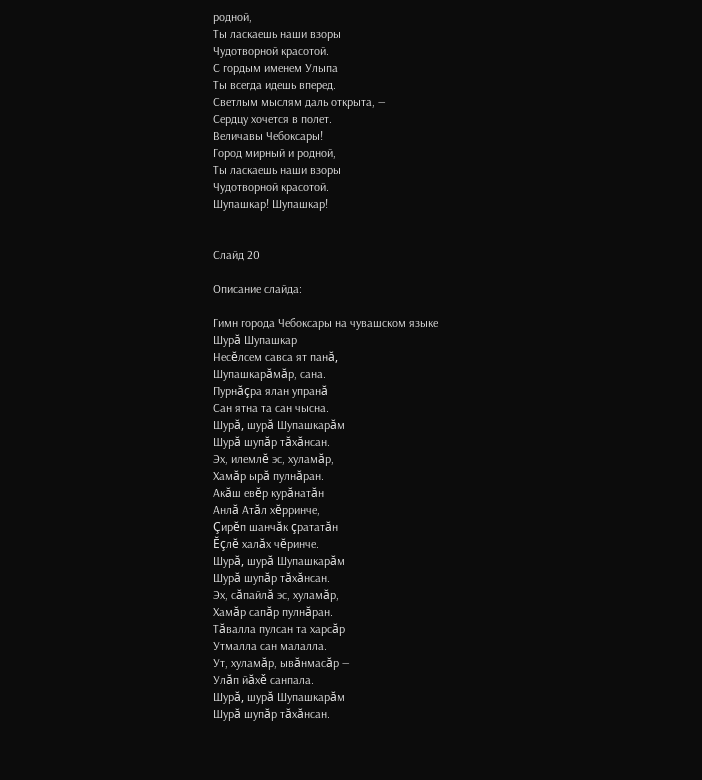родной,
Ты ласкаешь наши взоры
Чудотворной красотой.
С гордым именем Улыпа
Ты всегда идешь вперед.
Светлым мыслям даль открыта, —
Сердцу хочется в полет.
Величавы Чебоксары!
Город мирный и родной,
Ты ласкаешь наши взоры
Чудотворной красотой.
Шупашкар! Шупашкар!


Слайд 20

Описание слайда:

Гимн города Чебоксары на чувашском языке
Шурă Шупашкар
Несĕлсем савса ят панă,
Шупашкарăмăр, сана.
Пурнăçра ялан упранă
Сан ятна та сан чысна.
Шурă, шурă Шупашкарăм
Шурă шупăр тăхăнсан.
Эх, илемлĕ эс, хуламăр,
Хамăр ырă пулнăран.
Акăш евĕр курăнатăн
Анлă Атăл хĕрринче,
Çирĕп шанчăк çрататăн
Ĕçлĕ халăх чĕринче.
Шурă, шурă Шупашкарăм
Шурă шупăр тăхăнсан.
Эх, сăпайлă эс, хуламăр,
Хамăр сапăр пулнăран.
Тăвалла пулсан та харсăр
Утмалла сан малалла.
Ут, хуламăр, ывăнмасăр —
Улăп йăхě санпала.
Шурă, шурă Шупашкарăм
Шурă шупăр тăхăнсан.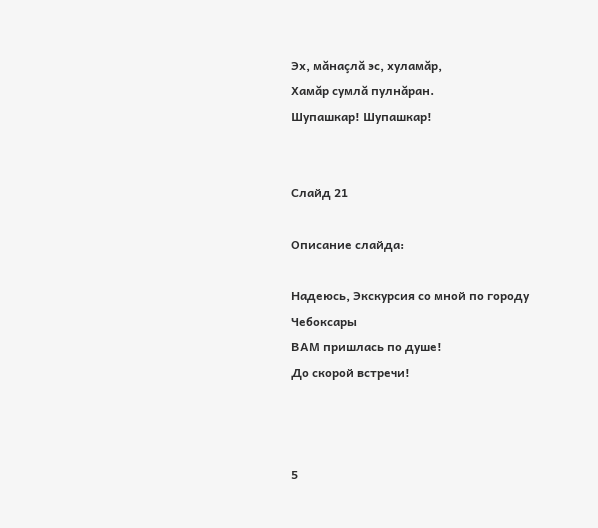Эх, мăнаçлă эс, хуламăр,
Хамăр сумлă пулнăран.
Шупашкар! Шупашкар!


Слайд 21

Описание слайда:

Надеюсь, Экскурсия со мной по городу Чебоксары
ВАМ пришлась по душе!
До скорой встречи!



5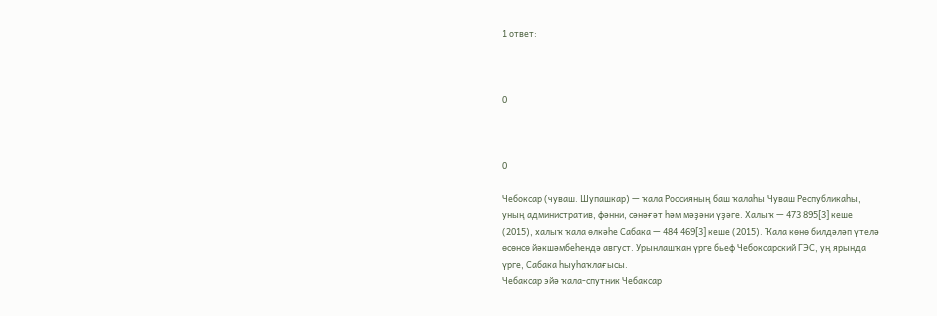1 ответ:



0



0

Чебоксар (чуваш. Шупашкар) — ҡала Россияның баш ҡалаһы Чуваш Республикаһы, уның административ, фәнни, сәнәғәт һәм мәҙәни үҙәге. Халыҡ — 473 895[3] кеше (2015), халыҡ ҡала өлкәһе Сабака — 484 469[3] кеше (2015). Ҡала көнө билдәләп үтелә өсөнсө йәкшәмбеһендә август. Урынлашҡан үрге бьеф Чебоксарский ГЭС, уң ярында үрге, Сабака һыуһаҡлағысы.
Чебаксар эйә ҡала-спутник Чебаксар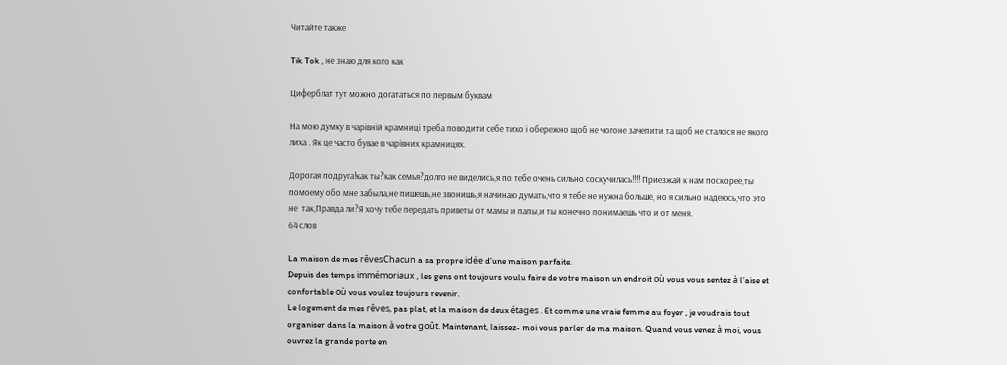Читайте также

Tik Tok , не знаю для кого как

Циферблат тут можно догататься по первым буквам

На мою думку в чарівній крамниці треба поводити себе тихо і обережно щоб не чогоне зачепити та щоб не сталося не якого лиха . Як це часто бувае в чарівних крамницях.

Дорогая подруга!как ты?как семья?долго не виделись,я по тебе очень сильно соскучилась!!!! Приезжай к нам поскорее,ты помоему обо мне забыла,не пишешь,не звонишь,я начинаю думать,что я тебе не нужна больше, но я сильно надеюсь,что это не  так,Правда ли?Я хочу тебе передать приветы от мамы и папы,и ты конечно понимаешь что и от меня.
64 слов

La maison de mes rêvesChacun a sa propre idée d’une maison parfaite.
Depuis des temps immémoriaux , les gens ont toujours voulu faire de votre maison un endroit où vous vous sentez à l’aise et confortable où vous voulez toujours revenir.
Le logement de mes rêves, pas plat, et la maison de deux étages . Et comme une vraie femme au foyer , je voudrais tout organiser dans la maison à votre goût. Maintenant, laissez- moi vous parler de ma maison. Quand vous venez à moi, vous ouvrez la grande porte en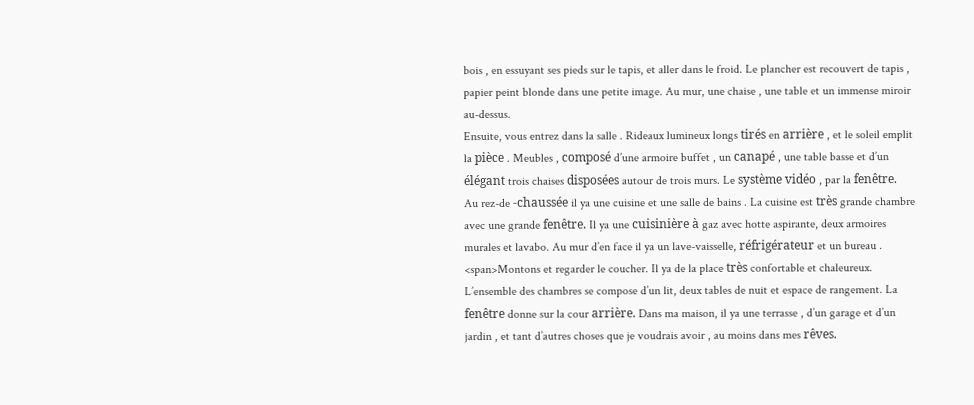bois , en essuyant ses pieds sur le tapis, et aller dans le froid. Le plancher est recouvert de tapis , papier peint blonde dans une petite image. Au mur, une chaise , une table et un immense miroir au-dessus.
Ensuite, vous entrez dans la salle . Rideaux lumineux longs tirés en arrière , et le soleil emplit la pièce . Meubles , composé d’une armoire buffet , un canapé , une table basse et d’un élégant trois chaises disposées autour de trois murs. Le système vidéo , par la fenêtre.
Au rez-de -chaussée il ya une cuisine et une salle de bains . La cuisine est très grande chambre avec une grande fenêtre. Il ya une cuisinière à gaz avec hotte aspirante, deux armoires murales et lavabo. Au mur d’en face il ya un lave-vaisselle, réfrigérateur et un bureau .
<span>Montons et regarder le coucher. Il ya de la place très confortable et chaleureux. L’ensemble des chambres se compose d’un lit, deux tables de nuit et espace de rangement. La fenêtre donne sur la cour arrière. Dans ma maison, il ya une terrasse , d’un garage et d’un jardin , et tant d’autres choses que je voudrais avoir , au moins dans mes rêves.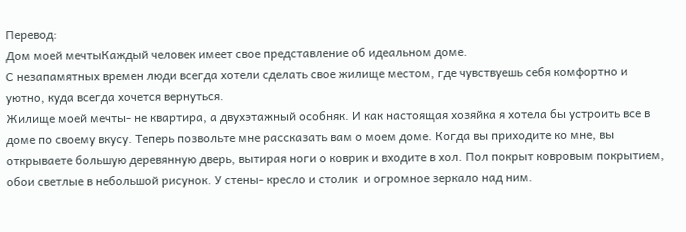Перевод:
Дом моей мечтыКаждый человек имеет свое представление об идеальном доме.
С незапамятных времен люди всегда хотели сделать свое жилище местом, где чувствуешь себя комфортно и уютно, куда всегда хочется вернуться.
Жилище моей мечты- не квартира, а двухэтажный особняк. И как настоящая хозяйка я хотела бы устроить все в доме по своему вкусу. Теперь позвольте мне рассказать вам о моем доме. Когда вы приходите ко мне, вы открываете большую деревянную дверь, вытирая ноги о коврик и входите в хол. Пол покрыт ковровым покрытием, обои светлые в небольшой рисунок. У стены- кресло и столик  и огромное зеркало над ним.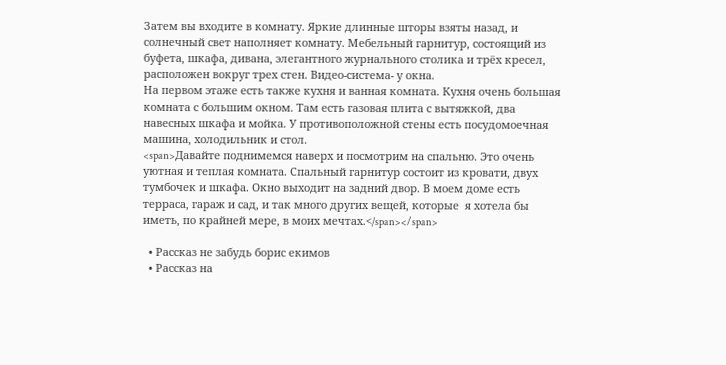Затем вы входите в комнату. Яркие длинные шторы взяты назад, и солнечный свет наполняет комнату. Мебельный гарнитур, состоящий из буфета, шкафа, дивана, элегантного журнального столика и трёх кресел, расположен вокруг трех стен. Видео-система- у окна.
На первом этаже есть также кухня и ванная комната. Кухня очень большая комната с большим окном. Там есть газовая плита с вытяжкой, два навесных шкафа и мойка. У противоположной стены есть посудомоечная машина, холодильник и стол.
<span>Давайте поднимемся наверх и посмотрим на спальню. Это очень уютная и теплая комната. Спальный гарнитур состоит из кровати, двух тумбочек и шкафа. Окно выходит на задний двор. В моем доме есть терраса, гараж и сад, и так много других вещей, которые  я хотела бы иметь, по крайней мере, в моих мечтах.</span></span>

  • Рассказ не забудь борис екимов
  • Рассказ на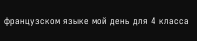французском языке мой день для 4 класса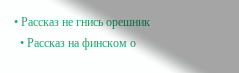• Рассказ не гнись орешник
  • Рассказ на финском о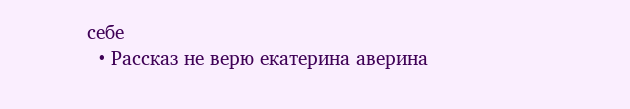себе
  • Рассказ не верю екатерина аверина